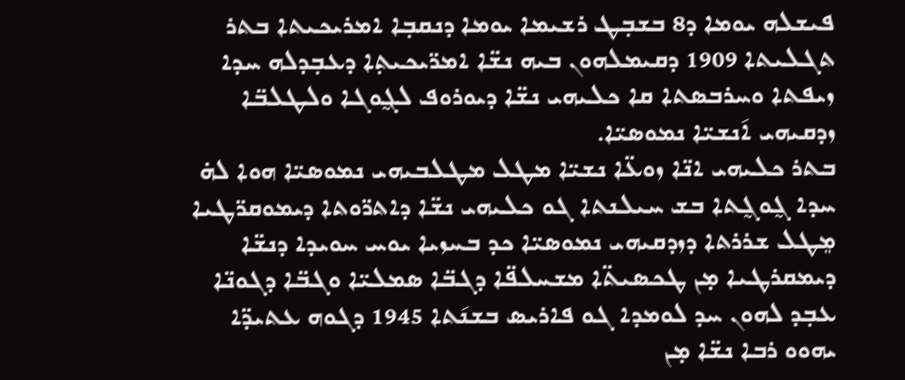ܦܝܫܠܗ ܝܘܡܐ ܕ8 ܒܫܒ݂ܛ ܪܫܝܡܐ ܝܘܡܐ ܕܢܩܒ݂ܐ ܐܡܪܝܟܝܬܐ ܒܬܪ ܬܓܠܝܬܐ 1909 ܕܩܝܡܠܗܘܢ ܒܝܗ ܢܫ̈ܐ ܐܡܪ̈ܝܟܝܬ݂ܐ ܕܥܒ݂ܕܠܗ ܚܕܐ ܙܝܦܬܐ ܘܚܪܒܣܬܐ ܩܐ ܟܠܝܗܝ ܢܫ̈ܐ ܕܝܘܪܘܦ ܠܓ̰ܘܓܐ ܘܠܛܠܒ̈ܐ ܙܕܩܝܗܝ ܐ݇ܢܫܝ̈ܐ ܢܡܘܣܝ̈ܐ.
ܒܬܪ ܟܠܝܗܝ ܐܢ̈ܐ ܙܘܥ̈ܐ ܢܫܝ̈ܐ ܡܛܠ ܡܛܠܒܝܗܝ ܢܡܘܣܝ̈ܐ ܗܘܐ ܠܗ̇ ܚܕܐ ܓ̰ܘܓ̰ܬܐ ܒܫ ܚܝܠܢܬܐ ܓܘ ܟܠܝܗܝ ܢܫ̈ܐ ܕܐܬܪ̈ܘܬܐ ܕܝܡܘܩܪ̈ܛܝܐ ܡܸܛܠ ܫܪܪܬܐ ܕܙܕܩܝܗܝ ܢܡܘܣܝ̈ܐ ܟܕ ܒܚܙܝܐ ܝܘܚ ܚܘܝܕܐ ܕܢܫ̈ܐ ܕܝܡܩܪܛܝܐ ܡ̣ܢ ܛܟܣܝܬ̈ܐ ܡܫܚܠܦ̈ܐ ܕܓܒ̈ܐ ܣܡܠܝ̈ܐ ܘܓܒ̈ܐ ܕܓܘܢ̈ܐ  ܥܒ݂ܕ ܠܗܘܢ ܚܕ ܠܘܡܕܐ ܓܘ ܦܐܪܝܣ ܒܫܢ݇ܬܐ 1945 ܕܓܘܗ ܥܬܝܕ̈ܐ  ܝܗܘܘ ܪܒܐ ܢܫ̈ܐ ܡ̣ܢ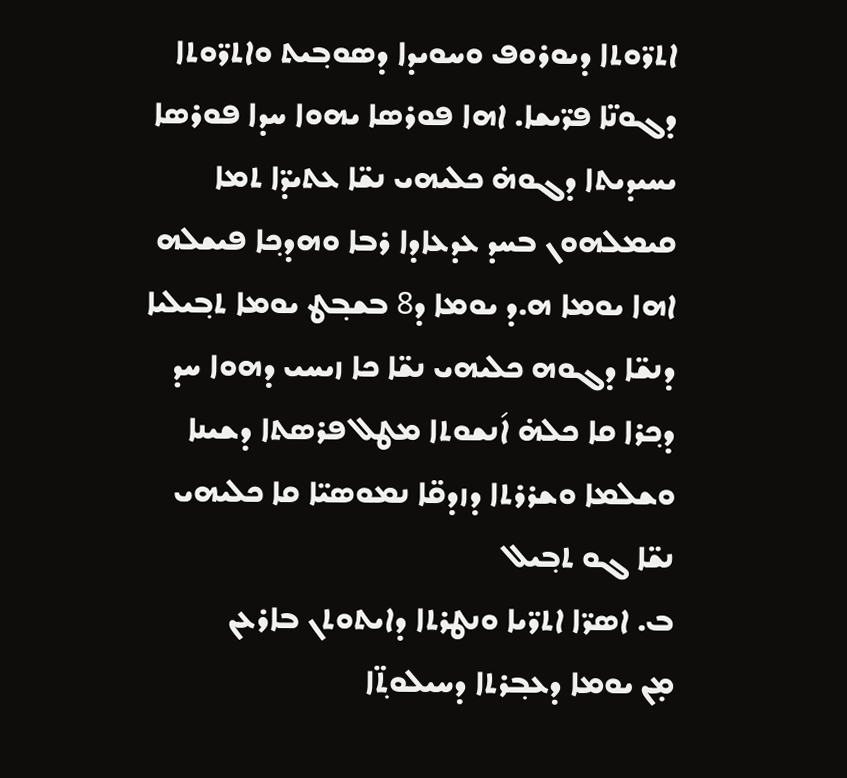ܐܬܪ̈ܘܬܐ ܕܝܘܪܘܦ ܘܚܘܝܕܐ ܕܣܘܒ݂ܝܬ ܘܐܬܪ̈ܘܬܐ ܕܓܘܢ̈ܐ ܦܪ̈ܝܫܐ. ܐܗܐ ܦܘܪܣܐ ܝܗܘܐ ܚܕܐ ܦܘܪܣܐ ܝܚܝܕܝܬܐ ܕܓܘܗ̇ ܟܠܝܗܝ ܢܫ̈ܐ ܥܬܝܕ̈ܐ ܬܡܐ ܩܝܡܠܗܘܢ ܒܚܕ ܥܕܥܐܕܐ ܪܒܐ ܘܗܕܟ݂ܐ ܦܝܫܠܗ ܐܗܐ ܝܘܡܐ ܗ.ܕ ܝܘܡܐ ܕ8 ܒܫܒ݂ܛ ܝܘܡܐ ܬܒ݂ܝܠܝܐ ܕܢܫ̈ܐ ܕܓܘܗ ܟܠܝܗܝ ܢܫ̈ܐ ܟܐ ܙܝܚܝ ܕܗܘܐ ܚܕ ܕܟ݂ܪܐ ܩܐ ܟܠܗ̇ ܐ݇ܢܫܘܬܐ ܡܛܠ ܦܪܣܬܐ ܕܫܝܢܐ ܘܫܠܡܐ ܘܫܪܪܬܐ ܕܙܕܩ̈ܐ ܢܡܘܣܝ̈ܐ ܩܐ ܟܠܝܗܝ ܢܫ̈ܐ ܓܘ ܬܒ݂ܝܠ
ܒ. ܐܣܪ̈ܐ ܐܬܪ̈ܝܐ ܘܢܛܪܬܐ ܕܐܝܬܘܬܢ ܒܐܪܥܢ
ܡ̣ܢ ܝܘܡܐ ܕܥܒ݂ܪܬܐ ܕܚܝܠܘܬ݂̈ܐ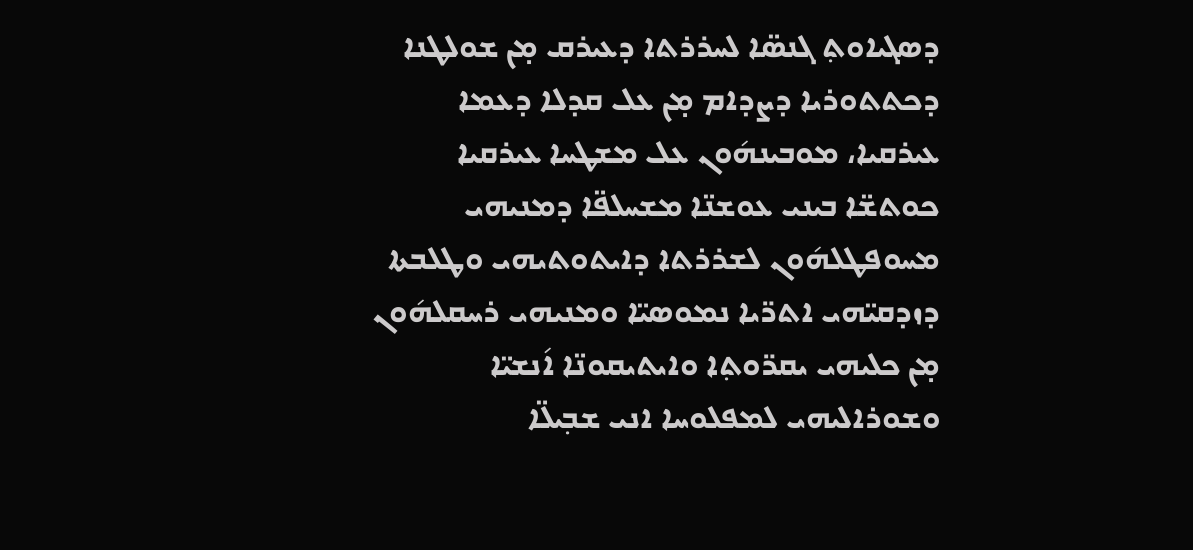ܕܣܓܝܐܘܬ݂ ܓܢܣ̈ܐ ܠܚܪܪܬܐ ܕܥܝܪܩ ܡ̣ܢ ܫܘܠܛܢܐ ܕܟܬܬܘܪܝܐ ܕܨܕܐܡ ܡ̣ܢ ܥܠ ܩܕܠܐ ܕܥܡܐ ܥܝܪܩܝܐ، ܡܘܒܝܢܗ݇ܘܢ ܥܠ ܡܫܛܚܐ ܥܝܪܩܝܐ ܟܘܬܫ̈ܐ ܒܝܢܝ ܥܘܫܢ̈ܐ ܡܫܚܠܦ̈ܐ ܕܡܢܝܗܝ ܡܚܘܦܛܠܗ݇ܘܢ ܠܫܪܪܬܐ ܕܐܝܬܘܬܝܗܝ ܘܛܠܒܬܐ ܕܙܕܩܝ̈ܗܝ ܐܬܪ̈ܝܐ ܢܡܘܣܝ̈ܐ ܘܡܢܝܗܝ ܪܚܩܠܗ݇ܘܢ ܡ̣ܢ ܟܠܝܗܝ ܝܩܪ̈ܘܬ݂ܐ ܘܐܝܬܝܩܘܢ̈ܐ ܐ݇ܢܫܝ̈ܐ ܘܫܘܪܐܠܝܗܝ ܠܡܦܠܘܚܐ ܐܢܝ ܫܒ݂ܝܠ̈ܐ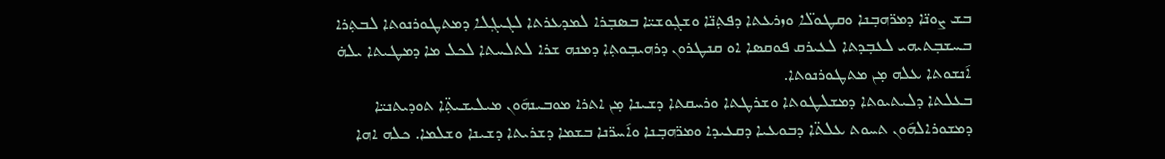ܒܫ ܨܘܢ̈ܐ ܕܡܪ̈ܗܒ݂ܢܐ ܘܩܛܘܠ̈ܐ ܘܙܪܥܬܐ ܕܦܬ݂ܢ̈ܐ ܘܫܓܼܘܫܝ̈ܐ ܒܣܒ݂ܪܐ ܠܡܕܥܪܬܐ ܠܓܝܓܼܠܐ ܕܡܬܛܘܪܢܘܬܐ ܠܒܬ݂ܪܐ ܒܚܫܒ݂ܬܝܗܝ ܠܥܒ݂ܕܬܐ ܠܥܝܪܩ ܦܘܩܣܐ ܐܘ ܩܢܛܪܘܢ ܕܪܗܝܒ݂ܘܬ݂ܐ ܕܡܢܗ ܫܪܐ ܠܬܠܚܬܐ ܠܟܠ ܡܐ ܕܡܛܝܬܐ ܝܠܗ̇ ܐ݇ܢܫܘܬܐ ܥܠܗ ܡ̣ܢ ܡܬܛܘܪܢܘܬܐ.
ܒܥܠܬܐ ܕܠܝܬܝܘܬܐ ܕܡܫܠܛܘܬܐ ܘܫܪܛܬܐ ܘܪܚܩܬܐ ܕܫܝܢܐ ܡ̣ܢ ܐܬܪܐ ܡܘܒܝܢܗ݇ܘܢ ܡܝܠܝܫܝܬ݂̈ܐ ܬܘܕܝܬܢܝ̈ܐ ܕܡܫܘܪܐܠܗ݇ܘܢ ܬܚܘܬ ܥܠܬ̈ܐ ܕܒܘܥܝܐ ܕܩܥܝܕܐ ܘܡܪ̈ܗܒ݂ܢܐ ܘܐ݇ܚܪ̈ܢܐ ܒܫܡܐ ܕܫܪܝܬܐ ܕܫܝܢܐ ܘܫܠܡܐ. ܟܠܗ ܐܗܐ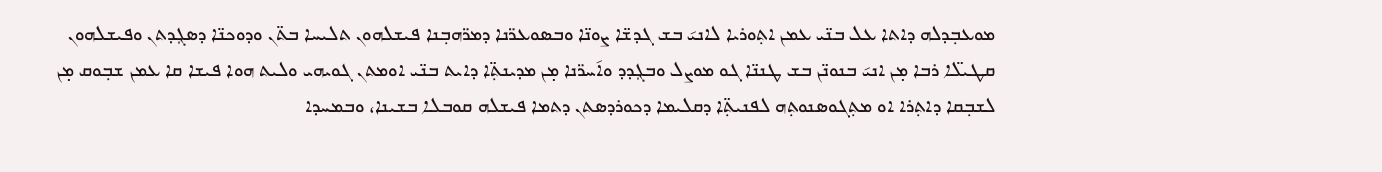ܡܘܥܒ݂ܕܠܗ ܕܐܬܐ ܥܠ ܒܢ̈ܝ ܥܡܢ ܐܬ݂ܘܪܝܐ ܠܐܢܝ݇ ܒܫ ܓܕܫ̈ܐ ܨܘܢ̈ܐ ܘܒܣܘܥܪ̈ܢܐ ܕܡܪ̈ܗܒ݂ܢܐ ܦܝܫܠܗܘܢ ܬܠܝܚܐ ܒܬ̈ܢ ܘܕܘܟܢ̈ܐ ܕܣܓܼܕܬܢ ܘܦܝܫܠܗܘܢ ܩܛܝܠ̈ܐ ܪܒܐ ܡ̣ܢ ܐܢܝ݇ ܒܢܘܢ̈ܢ ܒܫ ܛܢܢ̈ܐ ܓܘ ܡܘܨܠ ܘܒܓܼܕܕ ܘܐ݇ܚܪ̈ܢܐ ܡ̣ܢ ܡܕܝܢܬ݂̈ܐ ܕܐܝܬ ܒܢ̈ܝ ܐܘܡܬܢ ܓܘܝܗܝ ܘܠܝܬ ܗܘܐ ܦܝܫܐ ܩܐ ܥܡܢ ܫܒ݂ܘܩ ܡ̣ܢ ܠܫܒ݂ܩܐ ܕܐܬ݂ܪܐ ܐܘ ܡܬ݂ܓܘܣܢܘܬ݂ܗ ܠܦܢܝܬ݂̈ܐ ܕܩܠܝܡܐ ܕܟܘܪܕܣܬܢ ܕܬܡܐ ܦܝܫܠܗ ܩܘܒܠܐ ܒܫܝܢܐ، ܘܒܡܚܕܐ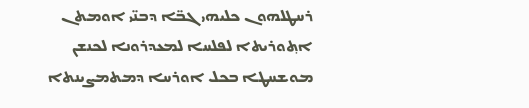ܪܚܛܠܗܘܢ ܟܠܝܗܝ ܓܒ̈ܐ ܕܒܢ̈ܝ ܐܘܡܬܢ ܐܬ݂ܘܪܝܬܐ ܠܦܠܚܐ ܠܡܥܕܪܘܢܐ ܠܟܢܫܢ ܡܘܫܚܛܐ ܒܟܠ ܐܘܪܚܐ ܕܡܬܡܨܝܢܬܐ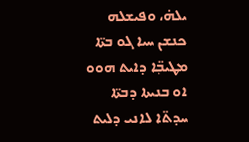ܝܠܗ̇، ܘܦܝܫܠܗ ܟܢܫܢ ܚܝܐ ܓܘ ܒܬ̈ܐ ܡܛܝܒ݂̈ܐ ܕܐܝܬ ܗܘܘ ܐܘ ܒܢܝܬܐ ܕܒܬ̈ܐ ܚܕܬ̈ܐ ܠܐܢܝ ܕܠܝܬ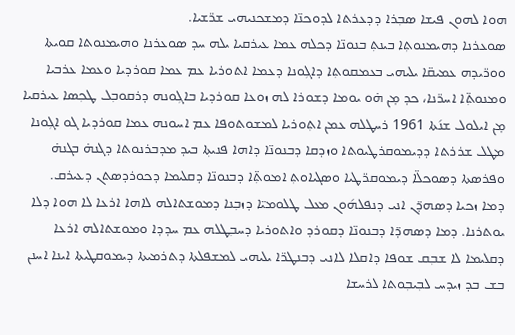ܗܘܐ ܠܗܘܢ ܦܝܫܐ ܣܒ݂ܪܐ ܕܕܥܪܬܐ ܠܕܘܟܢ̈ܐ ܕܡܫܟܢܝܗܝ ܫܪ̈ܫܝܐ.
ܣܘܥܪܢܐ ܕܗܝܡܢܘܬ݂ܐ ܒܝܢܬ݂ ܒܢܘܢ̈ܐ ܕܟܠܗ ܥܡܐ ܥܝܪܩܝܐ ܝܠܗ ܚܕ ܣܘܥܪܢܐ ܘܗܝܡܢܘܬܐ ܩܘܝܬܐ ܘܘܪ̈ܝܕܗ ܥܡܝܩ̈ܐ ܝܠܝܗܝ ܒܥܡܩܘܬ݂ܐ ܕܐܓܼܘܢܐ ܕܥܡܐ ܐܬܘܪܝܐ ܥܡ ܥܡܐ ܩܘܪܕܝܐ ܘܥܡܐ ܥܪܒܝܐ ܘܡܢܘܬ݂̈ܐ ܐܚܪ̈ܢܐ، ܟܕ ܡ̣ܢ ܗ̇ܘ ܝܘܡܐ ܕܫܘܪܐ ܠܗ ܙܘܥܐ ܩܘܪܕܝܐ ܒܐܓܼܘܢܗ ܕܪܩܘܒ݂ܠ ܛܟ݂ܣܐ ܥܝܪܩܝܐ ܡ̣ܢ ܐܝܠܘܠ ܫܢ݇ܬܐ 1961 ܪܚܛܠܗ ܥܡܢ ܐܬ݂ܘܪܝܐ ܠܡܫܘܬܘܦܐ ܥܡ ܐܚܘܢܗ ܥܡܐ ܩܘܪܕܝܐ ܓܘ ܐܓܼܘܢܐ ܡܛܠ ܫܪܪܬܐ ܕܕܝܡܘܩܪܛܝܘܬܐ ܘܙܕܩܐ ܕܒܢܘܢ̈ܐ ܕܐܗܐ ܦܢܝܬ݂ܐ ܒܝܕ ܡܕܒܪܢܘܬܐ ܕܓܢܗ̇ ܒܓܢܗ̇ ܘܦܪܣܬܐ ܕܣܘܟܠ̈ܐ ܕܝܡܘܩܪ̈ܛܝܐ ܘܣܓܝܐܘܬ݂ ܐܡܘܬ݂̈ܐ ܕܒܢܘܢ̈ܐ ܕܩܠܝܡܐ ܕܟܘܪܕܣܬܢ ܕܥܝܪܩ.
ܕܡܐ ܙܟܝܐ ܕܣܗܕ̈ܢ ܐܢܝ ܕܢܦܠܗ݇ܘܢ ܡܥܠ ܛܠܘܡܝ̈ܐ ܕܙܒ݂ܢܐ ܕܡܘܫܬܐܠܗ ܠܐܗܐ ܐܪܥܐ ܠܐ ܗܘܐ ܕܠܐ ܝܘܬܪܢܐ. ܕܡܐ ܕܣܗܕ̈ܐ ܕܒܢܘܢ̈ܐ ܕܩܘܪܕ ܘܐܬܘܪܝܐ ܕܚܒ݂ܛܠܗ ܥܡ ܚܕܕܐ ܘܡܘܫܬܐܠܗ ܐܪܥܐ ܕܩܠܝܡܐ ܠܐ ܫܒ݂ܩ ܫܘܦܐ ܕܐܩܠܐ ܠܐܢܝ ܕܒܢܛܪ̈ܐ ܝܠܝܗܝ ܠܡܫܦܠܬܐ ܕܬܪܡܝܬܐ ܕܝܡܘܩܛܝܬܐ ܐܝܢܐ ܐܚܢܢ ܒܫ ܒܕ ܙܝܕܚ ܠܒ݂ܝܒ݂ܘܬܐ ܠܪܚܫܐ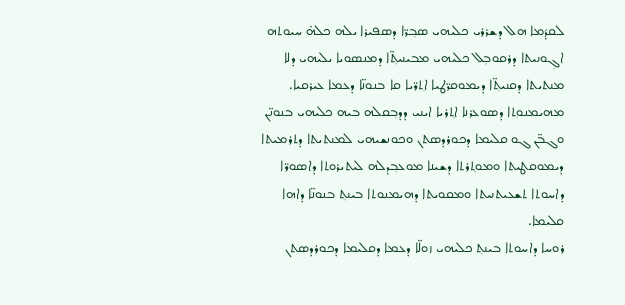ܠܩܕ݇ܡܐ ܗܠ ܕܫܪܪܝ ܟܠܝܗܝ ܣܒ݂ܪ̈ܐ ܕܣܦܝܪܐ ܝܠܗ ܟܠܗ̇ ܚܝܘܬܗ ܐܓܼܘܢܝܬܐ ܕܪܩܘܒܼܠ ܟܠܝܗܝ ܡܒܝܢܝܬ݂̈ܐ ܕܡܢܣܘܝܐ ܝܠܝܗܝ ܕܠܐ ܡܢܬܝܬܐ ܕܩܢܝܬ݂̈ܐ ܕܝܡܘܩܪ̈ܛܝܐ ܐܬ݂ܪ̈ܝܐ ܩܐ ܒܢܘܢ̈ܐ ܕܥܡܐ ܥܝܪܩܝܐ.
ܡܗܝܡܢܘܬ݂ܐ ܕܣܘܥܪܢܐ ܐܬ݂ܪܝܐ ܐܝܢܝ ܕܕܒ݂ܩܠܗ ܒܝܗ ܟܠܝܗܝ ܒܢܘܢ̈ܢ ܘܓܒ̈ܢ ܓܘ ܩܠܝܡܐ ܕܟܘܪܕܣܬܢ ܘܟܘܢܫܝܗܝ ܠܡܢܬܝܬܐ ܕܬܪܡܝܬܐ ܕܝܡܘܩܛܝܬܐ ܘܡܘܬ݂ܪܬܐ ܕܫܝܢܐ ܡܘܥܒ݂ܕܠܗ ܠܝܬܝܪܘܬܐ ܕܐܣܘܪ̈ܐ ܕܐܚܘܬܐ ܬܫܥܝܬܢܝܬܐ ܘܡܩܘܝܬܐ ܕܗܝܡܢܘܬܐ ܒܝܢܬ݂ ܒܢܘܢ̈ܐ ܕܐܗܐ ܩܠܝܡܐ.
ܪܘܚܐ ܕܐܚܘܬܐ ܒܝܢܬ݂ ܟܠܝܗܝ ܙܘܠ̈ܐ ܕܥܡܐ ܕܩܠܝܡܐ ܕܟܘܪܕܣܬܢ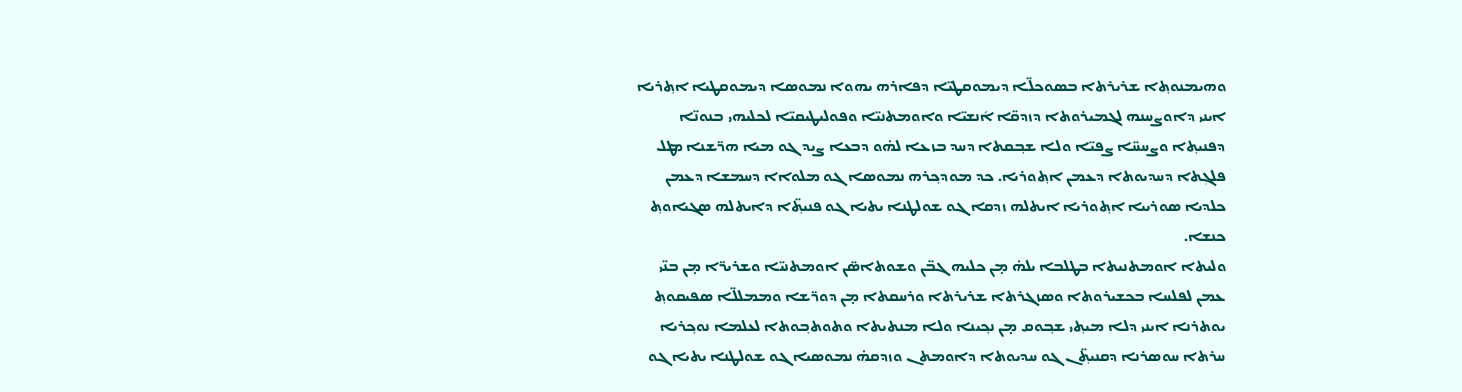ܘܗܝܡܢܘܬ݂ܐ ܫܪܝܪܬܐ ܒܣܘܟܠ̈ܐ ܕܝܡܘܩܛܝ̈ܐ ܕܦܐܪܗ ܝܗܘܐ ܢܡܘܣܐ ܕܝܡܘܩܛܝܐ ܐܬ݂ܪܝܐ ܐܝܢܝ ܕܐܘܨܚܢܗ ܠܓܡܝܪܘܬܐ ܕܙܕܩ̈ܐ ܐ݇ܢܫܝ̈ܐ ܘܐܘܡܬܢܝ̈ܐ ܘܦܘܠܝܛܝܩܝ̈ܐ ܠܟܠܝܗܝ ܒܢܘܢ̈ܐ ܕܦܢܝܬ݂ܐ ܘܨܚܚ̈ܐ ܨܦܝ̈ܐ ܘܠܐ ܫܒ݂ܩܬܐ ܕܚܕ ܒܙܥܐ ܠܗ̇ܘ ܕܒܥܐ ܨܝܕ ܓܘ ܡܝܐ ܗܪ̈ܫܢܐ ܡܛܠ ܦܠܓܼܬܐ ܕܚܕܝܘܬܐ ܕܥܡܢ ܐܬ݂ܘܪܝܐ. ܟܕ ܡܘܕܟ݂ܪܗ ܢܡܘܣܐ ܓܘ ܡܠܘܐܐ ܕܚܡܫܐ ܕܥܡܢ ܟܠܕܝܐ ܣܘܪܝܝܐ ܐܬ݂ܘܪܝܐ ܐܝܬܠܗ ܙܕܩܐ ܓܘ ܫܘܠܛܢܐ ܝܬܝܐ ܓܘ ܦܢܝܬ݂̈ܐ ܕܐܝܬܠܗ ܣܓܝܐܘܬ݂ ܟܢܫܐ.
ܘܠܝܬܐ ܐܘܡܬܢܝܬܐ ܒܛܠܒܐ ܝܠܗ̇ ܡ̣ܢ ܟܠܝܗ ܓܒ̈ܢ ܘܫܘܬܐܣ̈ܢ ܐܘܡܬܢܝ̈ܐ ܘܫܪܝܪ̈ܐ ܡ̣ܢ ܒܢ̈ܝ ܥܡܢ ܠܦܠܚܐ ܒܟܫܝܪܘܬܐ ܘܣܙܓܪܬܐ ܫܪܝܪܬܐ ܘܪܚܩܬܐ ܡ̣ܢ ܕܘܪ̈ܫܐ ܘܡܡܠܠ̈ܐ ܣܦܝܩܘܬ݂ ܝܘܬܪܢܐ ܐܝܢܝ ܕܠܐ ܡܝܬ݂ܝ ܫܒ݂ܘܩ ܡ̣ܢ ܢܟ݂ܝܢܐ ܘܠܐ ܡܢܬܝܬܐ ܘܬܘܬܒ݂ܘܬܐ ܠܥܠܡܐ ܢܘܟ݂ܪܝܐ ܚܪܬܐ ܚܘܣܪܢܐ ܕܩܢܝܬ݂̈ܢ ܓܘ ܚܕܝܘܬܐ ܕܐܘܡܬܢ ܘܙܕܩܗ̇ ܢܡܘܣܝܐ ܓܘ ܫܘܠܛܢܐ ܝܬܝܐ ܓܘ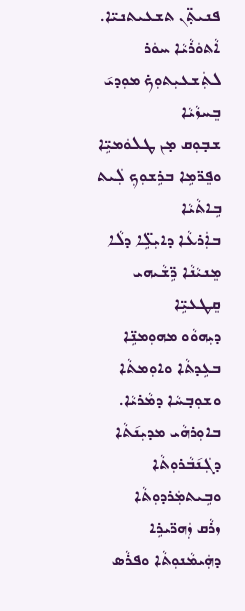ܦܢܝܬ݂̈ܢ ܬܫܥܝܬܢܝ̈ܐ.
ܐܵܬܘܿܪܵܝܵܐ ܚܘܿܪ ܠܬܲܫܥܝܼܬܘܼܟ̇ ܡܘܼܕܝ݇ ܒܸܚܙܵܝܵܐ
ܫܒ̣ܘܼܩ ܡ̣ܢ ܛܠܘܿܡܝܹ̈ܐ ܘܦܸܪ̈ܡܹܐ ܒܪܹܫܘܼܟܼ ܠܲܝܬ ܒܹܐܬܵܝܵܐ
ܒܐܲܪܥܵܐ ܕܐܝܼܠܹ̈ܐ ܕܠܵܐ ܡܸܢܝܵܢܵܐ ܪܹ̈ܫܵܝܗܝ ܩܸܛܥܝܹ̈ܐ
ܕܝܼܗܘܵܘ ܡܗܘܼܡܢܹ̈ܐ ܒܥܹܕܬܵܐ ܘܐܘܼܡܬܵܐ ܘܫܘܼܒ̣ܚܵܐ ܕܡܵܪܝܵܐ.
ܒܐܘܼܪܗܵܝ ܡܕܝܼܢ݇ܬܵܐ ܕܓܲܢ݇ܒܵܪܘܼܬܵܐ ܘܒܹܝܬܡܲܪܕܘܼܬܵܐ
ܙܪܵܩ ܙܲܗܪ̈ܝܪܹܐ ܕܗܲܝܡܵܢܘܼܬܵܐ ܘܦܪܵܣ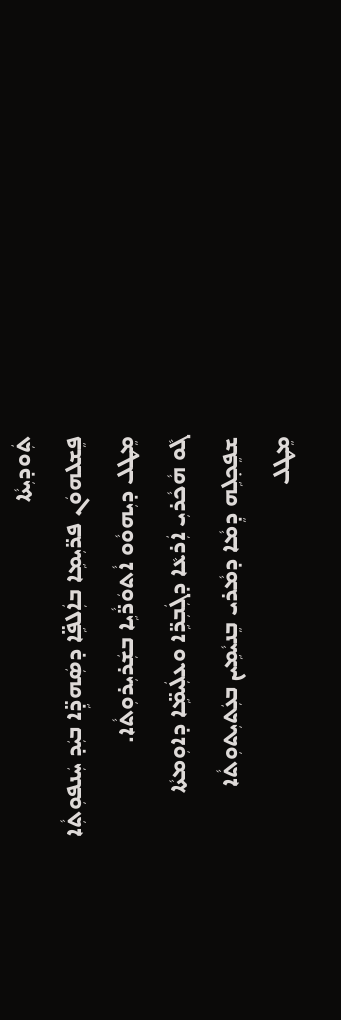ܬܲܘܕܝܼܬܵܐ
ܦܸܫܠܗܘܿܢ ܦܪ̈ܝܼܡܹܐ ܒܐܲܠܦܹ̈ܐ ܕܣܲܗܕܹ̈ܐ ܒܝܲܕ ܚܲܢܦܘܼܬܼܵܐ
ܡܸܛܠ ܕܝܼܗܘܵܘ ܐܵܬܘܿܪ̈ܵܝܹܐ ܒܫܲܪܝܼܪܘܼܬܵܐ.
ܓܵܘ ܗܵܟܵܪܝܼ ܐܲܪܥܵܐ ܕܓܲܒܼܪܹ̈ܐ ܘܥܠܲܝܡܹ̈ܐ ܕܐܘܼܡܬܵܐ
ܫܦܸܟ݂ܠܹܗ ܕܸܡܵܐ ܕܡܵܪܝ ܒܸܢܝܵܡܹܝܢ ܒܥܲܬܝܼܬܘܼܬܵܐ
ܡܸܛܠ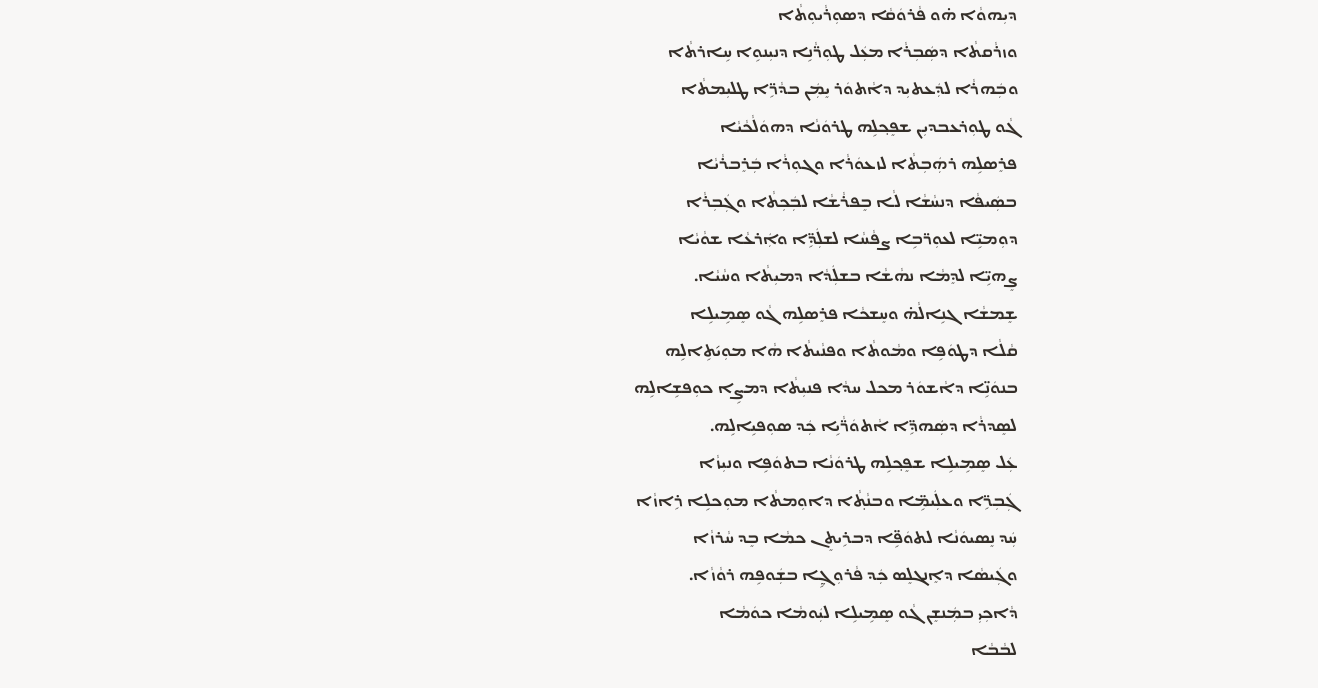ܕܝܼܗܘܵܐ ܗ̇ܘ ܦܵܪܘܿܩܵܐ ܕܣܘܼܪܵܝܘܼܬܵܐ
ܘܙܪܵܩܬܵܐ ܕܣܲܒܼܪܵܐ ܡܥܲܠ ܛܘܼܪ̈ܵܢܹܐ ܕܢܝܼܢܘܹܐ ܚܹܐܪܬܵܐ
ܘܒܲܗܪܵܐ ܠܕܲܥܬܝܼܕ ܕܐܵܬܘܿܪ ܝܸܡܲܢ ܒܕܵܪܹ̈ܐ ܛܠܝܼܡܬܵܐ
ܓܵܘ ܛܘܼܪܥܒܕܝܼܢ ܫܦܸܟ݂ܠܹܗ ܛܪܘܿܢܵܐ ܕܗܘܿܠܵܟܵܝܵܐ
ܦܪܸܣܠܹܗ ܪܗܲܒܼܬܵܐ ܠܙܥܘܿܪܵܐ ܘܓܘܼܪܵܐ ܒܲܪܸܒܪܵܝܵܐ
ܒܣܲܝܦܵܐ ܕܢܚܵܫܵܐ ܠܵܐ ܒܸܦܪܵܫܵܐ ܠܒܲܟܼܬܵܐ ܘܓܲܒܼܪܵܐ
ܕܘܼܡܝܹ̈ܐ ܠܥܘܼܪ̈ܒܹܐ ܨܦܵܚܵܐ ܠܫܠܲܕܹ̈ܐ ܘܐܲܪܥܵܐ ܫܘܵܝܵܐ
ܨܸܗܝܹ̈ܐ ܠܕܸܡܵܐ ܢܗܵܫܵܐ ܒܫܠܲܕܵܐ ܕܡܝܼܬܵܐ ܘܚܵܝܵܐ.
ܫܸܡܫܵܐ ܓܢܹܐܠܵܗ̇ ܘܚܸܫܟܵܐ ܦܪܸܣܠܹܗ ܓܵܘ ܣܸܡܹܝܠܹܐ
ܩܵܠܵܐ ܕܛܘܿܦܹܐ ܘܡܵܘܬܵܐ ܘܦܢܵܝܬܵܐ ܗܵܐ ܡܘܼܝ݇ܬܹܐܠܹܗ
ܒܢܘܿܢܹ̈ܐ ܕܐܵܫܘܿܪ ܡܟܠ ܚܕܵܐ ܦܢܝܼܬܵܐ ܕܡܨܹܐ ܟܘܼܦܫܹܐܠܹܗ
ܠܣܸܕܪܵܐ ܕܣܲܗܕܹ̈ܐ ܐܵܬܘܿܪ̈ܵܝܹܐ ܟܲܕ ܣܘܼܦܝܹܐܠܹܗ.
ܥܲܠ ܣܸܡܹܝܠܹܐ ܫܦܸܟ݂ܠܹܗ ܛܪܘܿܢܵܐ ܒܬܘܿܦܹܐ ܘܢܝܼܙܵܐ
ܓܲܒܼܪܹ̈ܐ ܘܥܠܲܝܡܹ̈ܐ ܘܒܢܵܬ݂ܵܐ ܕܐܘܼܡܬܵܐ ܡܘܼܟܠܹܐ ܪܹܐܙܵܐ
ܚܲܕ ܢܸܣܝܘܿܢܵܐ ܠܬܘܿܦܹ̈ܐ ܕܒܪܹܝܬܸܢ ܟܡܵܐ ܒܸܕ ܚܵܪܙܵܐ
ܘܓܲܝܣܵܐ ܕܐܸܢܓܠܸܣ ܟܲܕ ܦܵܪܘܼܓ̰ܹܐ ܒܫܲܘܦܹܗ ܪܘܵܙܵܐ.
ܕܵܐܟܼܝܼ ܒܡܲܢܫܸܢ ܓܵܘ ܣܸܡܹܝܠܹܐ ܠܝܲܘܡܵܐ ܟܘܿܡܵܐ
ܠܒܵܒܵܐ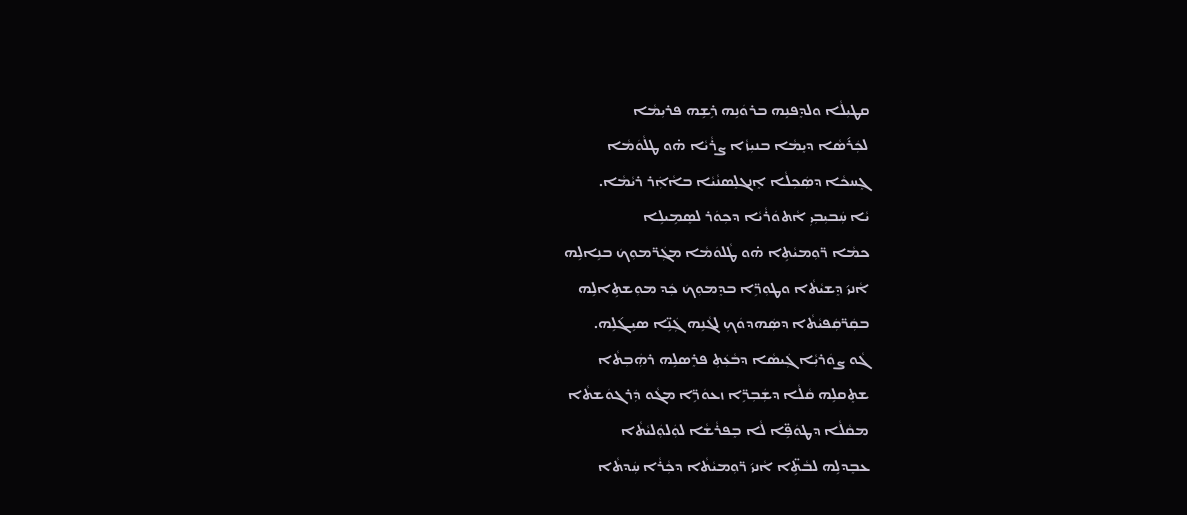ܩܛܝܼܠܵܐ ܘܠܕܸܦܢܹܗ ܒܪܘܿܢܹܗ ܪܹܫܹܗ ܦܪܝܼܡܵܐ
ܠܟܲܪ݇ܣܵܐ ܕܝܸܡܵܐ ܒܢܝܼܙܵܐ ܨܪܵܝܵܐ ܗ̇ܘ ܛܠܵܘܿܡܵܐ
ܓܸܚܟܵܐ ܕܣܲܟܼܠܵܐ ܐܸܢܓܠܸܣܢܵܝܵܐ ܒܐܵܐܲܪ ܪܝܵܡܵܐ.
ܝܵܐ ܚܲܒܝܼܒܼܝܼ ܐܵܬܘܿܪܵܝܵܐ ܕܟܼܘܿܪ ܠܣܸܡܹܝܠܹܐ
ܟܡܵܐ ܪ̈ܘܼܡܝܵܬܹܐ ܗ̇ܘ ܛܵܠܘܿܡܵܐ ܡܓܲܪ̈ܡܘܼܟܿ ܒܢܹܐܠܹܗ
ܐܵܢܝ݇ ܕܸܫܝܵܬܵܐ ܘܛܘܼܪܹ̈ܐ ܒܕܸܡܘܼܟܿ ܟܲܕ ܡܘܼܫܬܹܐܠܹܗ
ܒܩܲܪ̈ܩܲܦܝܵܬܵܐ ܕܣܲܗܕܘܿܟܼ ܠܓܵܢܹܗ ܓܲܢܹ̈ܐ ܣܝܹܓ݇ܠܹܗ.
ܓܵܘ ܨܘܿܪܝܼܵܐ ܓܲܝܣܵܐ ܕܒܵܥܲܬܼ ܦܪܸܣܠܹܗ ܪܗܲܒܼܬܵܐ
ܫܬܸܩܠܹܗ ܩܵܠܵܐ ܕܫܲܒܼܪܹ̈ܐ ܙܥܘܿܪܹ̈ܐ ܡܓܵܘ ܕܲܪܓܘܿܫܬܵܐ
ܡܩܵܠܵܐ ܕܛܘܿܦܹ̈ܐ ܠܵܐ ܒܸܦܪܵܫܵܐ ܠܘܲܠܘܲܠܝܵܬܵܐ
ܥܒܸܕܠܹܗ ܠܒܵܬܹ̈ܐ ܐܵܢܝ݇ ܪ̈ܘܼܡܝܵܬܵܐ ܕܟܼܵܪܵܐ ܚܲܕܬܵܐ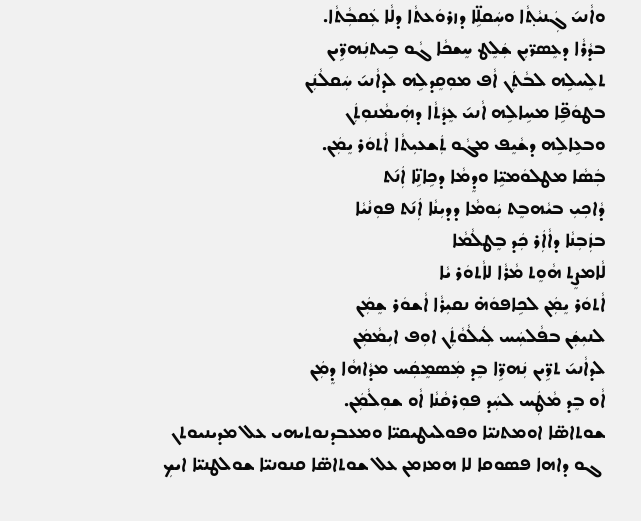ܘܐܵܢܝ݇ ܓܲܢܝܵܬ݂ܵܐ ܘܚܲܩܠܹ̈ܐ ܕܙܪܘܿܥܬܵܐ ܕܠܵܐ ܥܲܩܒܼܵܬܵܐ.
ܒܕܵܪܵܐ ܕܥܸܣܪ̈ܝܼܢ ܫܲܠܸܛ ܚܸܫܟܵܐ ܓܵܘ ܒܹܝܬܢܲܗܪܹ̈ܝܢ
ܬܠܸܚܠܹܗ ܠܒܵܬܲܢ ܐܵܦ ܡܘܼܩܸܕܠܹܗ ܠܕܐܵܢܝ݇ ܚܲܩܠܵܢܲܢ
ܒܛܘܿܦܹ̈ܐ ܡܚܹܐܠܹܗ ܐܵܢܝ݇ ܥܸܕܵܬܵܐ ܕܗܲܝܡܵܢܘܼܬܲܢ
ܘܒܥܹܐܠܹܗ ܕܫܵܝܸܦ ܡܓܵܘ ܬܲܫܥܝܼܬܵܐ ܐܵܬܘܿܪ ܝܸܡܲܢ.
ܒܲܣܵܐ ܡܛܠܘܿܡܝܹ̈ܐ ܘܕܸܡܵܐ ܕܟܹܐܢܹ̈ܐ ܐܲܢ݇ܬ
ܕܵܐܟܼܝܼ ܒܝܵܗܒܸܬ ܝܲܘܡܵܐ ܕܕܝܼܢܵܐ ܐܲܢ݇ܬ ܦܘܼܢܵܝܵܐ
ܒܙܲܒܼܢܵܐ ܕܐܵܐܲܪ ܟܲܕ ܒܸܛܠܵܡܵܐ
ܠܵܐܡܨܸܬ ܗܵܘܸܬ ܡܵܪܵܐ ܠܐܵܬܘܿܪ ܝܵܐ
ܐܵܬܘܿܪ ܝܸܡܲܢ ܠܟܹܐܦܘܿܗ̇ ܢܩܝܼܪܵܐ ܐܵܫܘܿܪ ܫܸܡܲܢ
ܠܢܝܼܫܲܢ ܒܦܵܠܚܲܚ ܠܲܝܠܵܘܵܬܲܢ ܐܘܼܦ ܐܝܼܡܵܡܲܢ
ܠܕܐܵܢܝ݇ ܬܪܹ̈ܝܢ ܢܲܗܪܹ̈ܐ ܒܸܕ ܡܲܣܡܸܩܲܚ ܡܕܵܐܗܵܐ ܕܸܡܲܢ
ܐܵܘ ܒܸܕ ܡܵܛܲܚ ܠܚܲܕ ܦܘܼܪܩܵܢܵܐ ܐܵܘ ܫܘܼܠܵܡܲܢ.
ܫܘܬܐܣ̈ܐ ܐܘܡܬܢܝ̈ܐ ܘܦܘܠܝܛܝܩܝ̈ܐ ܘܡܥܒܕܢܘܬܝܗܝ ܥܠ ܡܕܝܢܝܘܬܢ
 ܓܘ ܕܐܗܐ ܦܣܘܩܐ ܠܐ ܗܡܙܡܢ ܥܠ ܫܘܬܐܣ̈ܐ ܩܢܘܢܝ̈ܐ ܫܘܠܛܢܝ̈ܐ ܐܝܟܼ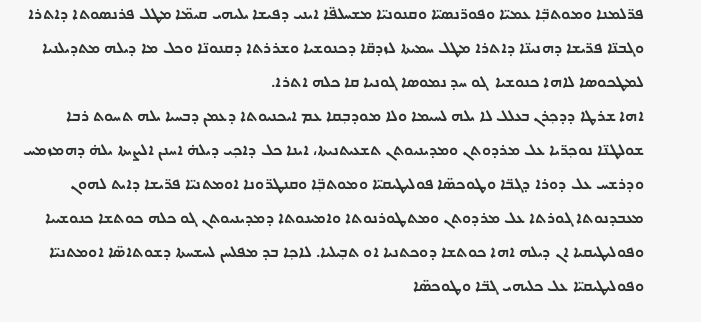ܦܪ̈ܠܡܢܐ ܘܡܘܬܒ݂̈ܐ ܥܡܝ̈ܐ ܘܦܘܪ̈ܢܣܝ̈ܐ ܘܩܢܘܢܝ̈ܐ ܡܫܚܠܦ̈ܐ ܐܝܢܝ ܕܦܝܫܐ ܝܠܝܗܝ ܩܝܡ̈ܐ ܡܛܠ ܦܪܢܣܘܬܐ ܕܐܬܪܐ ܘܓܒܢ̈ܐ ܦܪ̈ܝܫܐ ܕܗܢܝܢ̈ܐ ܕܐܬܪܐ ܡܛܠ ܚܡܝܬܐ ܠܙܕܩ̈ܐ ܕܟܢܘܫܝܐ ܘܫܪܪܬܐ ܕܩܢܘܢ̈ܐ ܘܟܠ ܡܐ ܕܝܠܗ ܡܬܕܝܠܢܝܐ ܠܡܛܟܘܣܐ ܠܐܗܐ ܟܢܘܫܝܐ  ܓܘ ܚܕ ܢܡܘܣܐ ܓܘܢܝܐ ܩܐ ܟܠܗ ܐܬܪܐ.
ܐܗܐ ܫܪܛܐ ܕܕܟ݂ܪܢ ܒܥܠܠ ܠܐ ܝܠܗ ܠܚܝܡܐ ܘܠܐ ܡܘܕܒ݂ܩܐ ܥܡ ܐܝܟܢܝܘܬܐ ܕܥܡܢ ܕܒܚܝܐ ܝܠܗ ܬܚܘܬ ܪܒܐ ܫܘܠܛܢ̈ܐ ܢܘܟ݂ܪ̈ܝܐ ܥܠ ܡܪܕܘܬܢ ܘܡܕܝܢܝܘܬܢ ܬܫܥܝܬܢܝܬܐ، ܐܝܢܐ ܟܠ ܕܐܟ݂ܝ ܕܝܠܗ̇ ܐܚܢܢ ܐܠܨܝܬܐ ܝܠܗ̇ ܕܗܡܙܡܚ ܘܕܪܫܚ ܥܠ ܕܘܪܐ ܕܓܒ̈ܐ ܘܛܘܟܣ̈ܐ ܦܘܠܝܛܝܩܝ̈ܐ ܘܡܘܬܒ݂̈ܐ ܘܩܢܛܪ̈ܘܢܐ ܐܘܡܬܢܝ̈ܐ ܦܪ̈ܝܫܐ ܕܐܝܬ ܠܗܘܢ ܡܥܒܕܢܘܬܐ ܓܘܪܬܐ ܥܠ ܡܪܕܘܬܢ ܘܡܬܛܘܪܢܘܬܐ ܘܐܡܝܢܘܬܐ ܕܡܕܝܢܝܘܬܢ ܓܘ ܟܠܗ ܟܘܬܫܐ ܟܢܘܫܝܝܐ ܘܦܘܠܝܛܝܩܝܐ ܐܢ ܕܝܠܗ ܐܗܐ ܟܘܬܫܐ ܕܘܟܬܢܝܐ ܐܘ ܬܒ݂ܝܠܝܐ. ܠܐܟ݂ܐ ܒܕ ܡܦܠܚܢ ܠܚܫܚܬܐ ܕܫܘܬܐܣ̈ܐ ܐܘܡܬܢܝ̈ܐ ܘܦܘܠܝܛܝܩܝ̈ܐ ܥܠ ܟܠܝܗܝ ܓܒ̈ܐ ܘܛܘܟܣ̈ܐ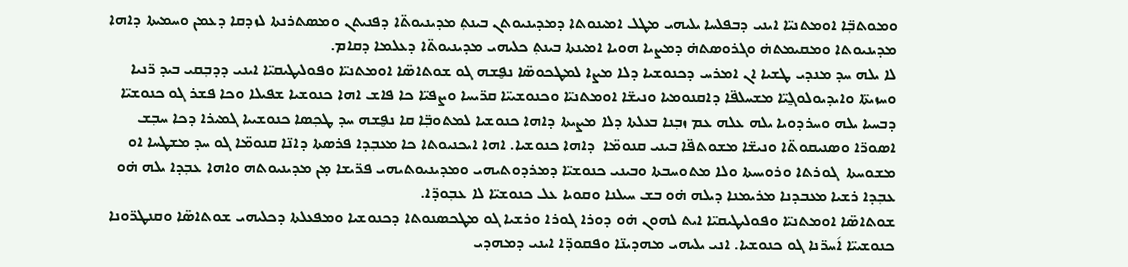ܘܡܘܬܒ݂̈ܐ ܐܘܡܬܢܝ̈ܐ ܐܝܢܝ ܕܒܦܠܚܐ ܝܠܝܗܝ ܡܛܠ ܐܡܝܢܘܬܐ ܕܡܕܝܢܝܘܬܢ ܒܝܢܬ݂ ܡܕܝܢܝܘܬ̈ܐ ܕܦܢܝܬܢ ܘܡܣܬܪܢܬܐ ܠܙܕܩܐ ܕܥܡܢ ܘܚܡܝܬܐ ܕܐܗܐ ܡܕܝܢܝܘܬܐ ܘܡܩܝܡܬܗ̇ ܘܓܪܘܣܬܗ̇ ܕܡܨܝܐ ܗܘܝܐ ܐܡܝܢܬܐ ܒܝܢܬ݂ ܟܠܝܗܝ ܡܕܝܢܝܘܬ̈ܐ ܕܥܠܡܐ ܕܩܐܡ.
ܠܐ ܝܠܗ ܚܕ ܡܢܕܝ ܛܫܝܐ ܐܢ ܐܡܪܚ ܕܟܢܘܫܝܐ ܕܠܐ ܡܨܐ ܠܡܛܟܘܣ̈ܐ ܢܦ̮ܫܗ ܓܘ ܫܘܬܐܣ̈ܐ ܐܘܡܬܢܝ̈ܐ ܘܦܘܠܝܛܝܩܝ̈ܐ ܐܝܢܝ ܕܕܒ݂ܩܝ ܒܝܕ ܪ̈ܢܝܐ ܘܚܙܝܬ̈ܐ ܘܐܝܕܝܘܠܘܓ̰ܝ̈ܐ ܡܫܚܠܦ̈ܐ ܕܐܩܢܘܡܝܐ ܘܢܝܫ̈ܐ ܐܘܡܬܢܝ̈ܐ ܘܟܢܘܫܝܝ̈ܐ ܩܪ̈ܝܚܐ ܘܨܦܝ̈ܐ ܟܐ ܦܐܫ ܐܗܐ ܟܢܘܫܝܐ ܫܦܝܠܐ ܘܟܐ ܦܫܪ ܓܘ ܟܢܘܫܝ̈ܐ ܕܒܚܝܐ ܝܠܗ ܘܚܪܕܘܝܐ ܝܠܗ ܥܠܗ ܥܡ ܙܒ݂ܢܐ ܒܥܠܬܐ ܕܠܐ ܡܨܝܬܐ ܕܐܗܐ ܟܢܘܫܝܐ ܠܡܬܘܒ݂̈ܐ ܩܐ ܢܦ̮ܫܗ ܚܕ ܛܟ݂ܣܐ ܟܢܘܫܝܝܐ ܓܡܝܪܐ ܕܟܐ ܚܒ݂ܫ ܐܣܘܪ̈ܐ ܘܣܢܝܩܘܬ̈ܐ ܘܢܝܫ̈ܐ ܡܫܘܬܦ̈ܐ ܒܝܢܝ ܩܢܘܡ̈ܐ  ܕܐܗܐ ܟܢܘܫܝܐ. ܐܗܐ ܐܝܟܢܝܘܬܐ ܟܐ ܡܥܒ݂ܕܐ ܦܪܣܬܐ ܕܐܢ̈ܐ ܩܢܘܡ̈ܐ ܓܘ ܚܕ ܡܫܛܚܐ ܐܘ ܡܫܘܚܬܐ  ܓܘܪܬܐ ܘܪܘܝܚܬܐ ܘܠܐ ܡܬܘܚܒܬܐ ܘܒܝܢܝ ܟܢܘܫܝ̈ܐ ܕܡܪܕܘܬܝܗܝ ܘܡܕܝܢܝܘܬܝܗܝ ܦܪ̈ܝܫܐ ܡ̣ܢ ܡܕܝܢܝܘܬܗ ܘܐܗܐ ܥܒ݂ܕܐ ܝܠܗ ܗ̇ܘ ܥܒ݂ܕܐ ܪܫܝܐ ܡܥܒܕܢܐ ܡܪܝܡܢܐ ܕܝܠܗ ܗ̇ܘ ܒܫ ܚܝܠܢܐ ܘܩܘܝܐ ܥܠ ܟܢܘܫܝ̈ܐ ܠܐ ܥܒ݂ܘܕ̈ܐ.
ܫܘܬܐܣ̈ܐ ܐܘܡܬܢܝ̈ܐ ܘܦܘܠܝܛܝܩܝ̈ܐ ܐܝܬ ܠܗܘܢ ܗ̇ܘ ܕܘܪܐ ܓܘܪܐ ܘܪܫܝܐ ܓܘ ܡܛܟܣܢܘܬܐ ܕܟܢܘܫܝܐ ܘܡܦܥܠܬܐ ܕܟܠܝܗܝ ܫܘܬܐܣ̈ܐ ܘܩܢܛܪ̈ܘܢܐ ܟܢܘܫܝܝ̈ܐ ܐ݇ܚܪ̈ܢܐ ܓܘ ܟܢܘܫܝܐ. ܐܢܝ ܝܠܝܗܝ ܡܗܕܝܢ̈ܐ ܘܦܩܘܕ̈ܐ ܐܝܢܝ ܕܡܗܕܝ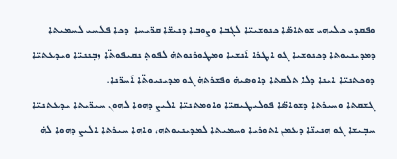ܘܦܩܕܝ ܟܠܝܗܝ ܫܘܬܐܣ̈ܐ ܟܢܘܫܝܝ̈ܐ ܠܓܒܐ ܘܨܘܒܐ ܕܢܝܫ̈ܐ ܩܪ̈ܝܚܐ  ܕܟܐ ܦܠܚܝ ܠܚܡܝܬܐ ܕܡܕܝܢܝܘܬܐ ܕܟܢܘܫܝܐ ܓܘ ܐܛܪܐ ܐ݇ܢܫܝܐ ܘܡܛܘܪܢܘܬܗ̇ ܠܦܘܬ݂ ܢܩܝܦܘܬ̈ܐ ܙܒ݂ܢܢܝ̈ܐ ܘܝܕܥܬܝ̈ܐ ܕܘܟܬܢܝ̈ܐ ܐܝܢܐ ܕܠܐ ܬܠܩܬܐ ܕܐܘܣܝܗ̇ ܘܦܫܪܬܗ̇ ܓܘ ܡܕܝܢܝܘܬ̈ܐ ܐ݇ܚܪ̈ܢܐ.
ܓܫܩܬܐ ܘܚܝܪܬܐ ܕܫܘܐܣ̈ܐ ܦܘܠܝܛܝܩܝ̈ܐ ܘܐܘܡܬܢܝ̈ܐ ܐܠܝܨ ܕܗܘܐ ܠܗܘܢ ܚܝܪ̈ܝܬܐ ܝܕܥܬܢܝ̈ܐ ܚܒ݂ܝܫܐ ܓܘ ܗܢܝܢ̈ܐ ܕܥܡܢ ܐܬܘܪܝܐ ܘܚܡܝܬܐ ܠܡܕܝܢܝܘܬܗ، ܘܐܗܐ ܚܝܪܬܐ ܐܠܝܨ ܕܗܘܐ ܠܗ̇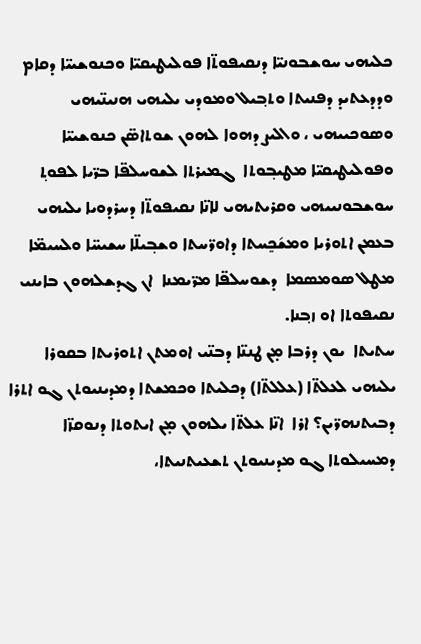ܟܠܝܗܝ ܚܘܫܒܘܢܝ̈ܐ ܕܢܩܝܦܘܬ̈ܐ ܦܘܠܝܛܝܩܝ̈ܐ ܘܟܢܘܫܝܝ̈ܐ ܕܩܐܡ ܘܕܕܥܬܝܕ ܕܦܢܝܬܐ ܘܬܒ݂ܝܠ ܘܡܘܕܝ ܝܠܝܗܝ ܗܢܝܢ̈ܝܗܝ ܘܣܘܟܝܝܗܝ ، ܘܐܠܝܨ ܕܗܘܐ ܠܗܘܢ ܫܘܬܐܣ̈ܢ ܟܢܘܫܝܝ̈ܐ ܘܦܘܠܝܛܝܩܝ̈ܐ ܡܛܝܒ݂ܘܬܐ  ܓܡܝܪܬܐ ܠܫܘܚܠܦ̈ܐ ܒܪ̈ܝܐ ܠܦܘܬ݂ ܚܘܫܒܘܢܝܝܗܝ ܘܩܪܝܬܝܗܝ ܠܐܢ̈ܐ ܢܩܝܦܘܬ̈ܐ ܕܚܪܕܘܝܐ ܝܠܝܗܝ ܒܥܡܢ ܐܬܘܪܝܐ ܘܡܫ݇ܟ̰ܚܬܐ ܕܐܘܪ̈ܚܬܐ ܘܫܒ݂ܝܠ̈ܐ ܚܫܝܚ̈ܐ ܘܠܚܝܡ̈ܐ ܡܛܠ ܣܘܡܣܡܐ  ܕܫܘܚܠܦ̈ܐ ܡܪ̈ܝܡܢܐ  ܐܢ ܓܕܫܠܗܘܢ ܒܐܝܢܝ ܢܩܝܦܘܬܐ ܐܘ ܙܒ݂ܢܐ.
ܚܬܝܬܐ  ܝܘܢ ܕܪܒܐ ܡ̣ܢ ܛܢܢ̈ܐ ܕܒܢ̈ܝ ܐܘܡܬܢ ܐܬܘܪܝܬܐ ܒܩܘܪܐ ܝܠܝܗܝ ܠܥܠܬ̈ܐ (ܥܠܠܬ̈ܐ) ܕܟܠܝܬܐ ܘܟܡܫܬܐ ܕܡܕܝܢܝܘܬܢ ܓܘ ܐܬܪܐ ܕܒܝܬܢܗܪ̈ܝܢ؟ ܐܪܐ  ܐܢ̈ܐ ܥܠܬ̈ܐ ܝܠܗܘܢ ܡ̣ܢ ܐܝܬܘܬܐ ܕܢܘܩܙ̈ܐ ܕܡܚܝܠܘܬܐ ܓܘ ܡܕܝܢܝܘܬܢ ܬܫܥܝܬܢܝܬܐ،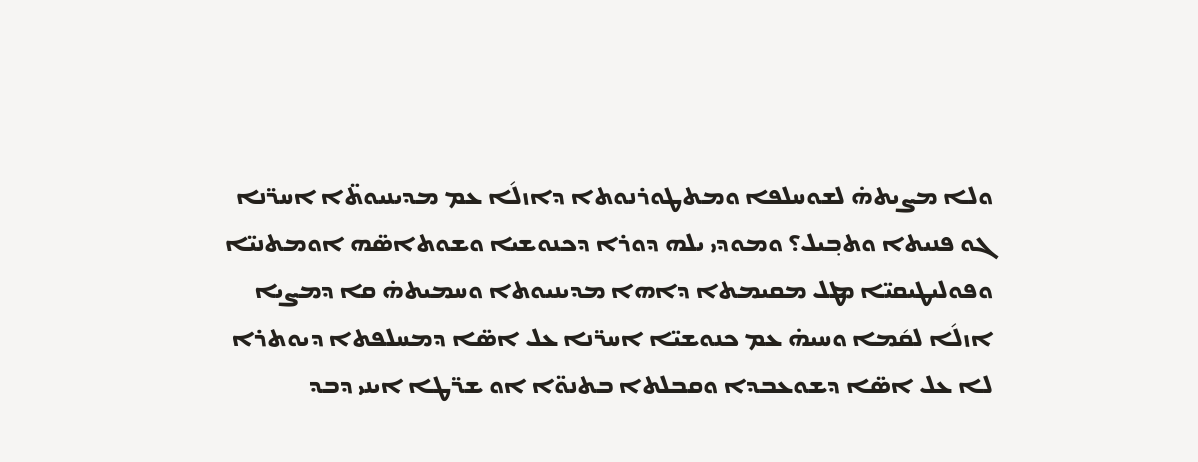ܘܠܐ ܡܨܝܬܗ̇ ܠܫܘܚܠܦܐ ܘܡܬܛܘܪܢܘܬܐ ܕܐܙܠ݇ܐ ܥܡ ܡܕܝܢܝܘܬ̈ܐ ܐܚܪ̈ܢܐ ܓܘ ܦܢܝܬܐ ܘܬܒ݂ܝܠ؟ ܘܡܘܕܝ ܝܠܗ ܕܘܪܐ ܕܟܢܘܫܝܐ ܘܫܘܬܐܣ̈ܗ ܐܘܡܬܢܝ̈ܐ ܘܦܘܠܝܛܝܩܝ̈ܐ ܡܛܠ ܡܩܝܡܬܐ ܕܐܗܐ ܡܕܝܢܝܘܬܐ ܘܚܡܝܬܗ̇ ܩܐ ܕܡܨܝܐ ܐܙܠ݇ܐ ܠܩ݇ܡܐ ܘܚܝܗ̇ ܥܡ ܟܢܘܫܝ̈ܐ ܐܚܪ̈ܢܐ ܥܠ ܐܣ̈ܐ ܕܡܚܠܦܬܐ ܕܝܘܬܪܐ ܠܐ ܥܠ ܐܣ̈ܐ ܕܫܘܥܒܕܐ ܘܩܒܠܬܐ ܒܬܢܘ̈ܐ ܐܘ ܫܪ̈ܛܐ ܐܝܢܝ ܕܒܕ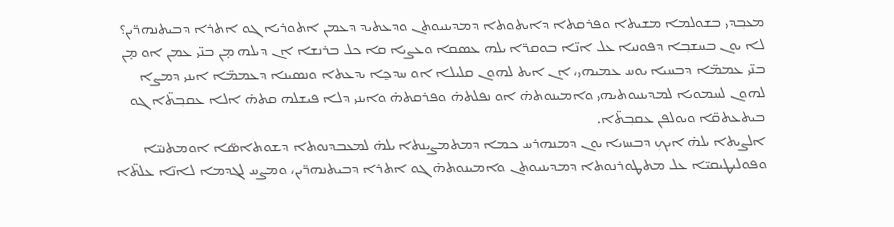ܡܥܒ݂ܕܝ ܒܫܘܠܡܐ ܡܫܝܬܐ ܘܦܪܩܬܐ ܕܐܝܬܘܬܐ ܕܡܕܝܢܝܘܬܢ ܘܕܥܬܝܕ ܕܥܡܢ ܐܬܘܪܝܐ ܓܘ ܐܬܪܐ ܕܒܝܬܢܗܪ̈ܝܢ؟
ܠܐ ܝܘܢ ܒܚܫܒ݂ܐ ܕܦܘܢܝܐ ܥܠ ܐܢ̈ܐ ܒܘܩܪ̈ܐ ܝܠܗ ܥܣܩܐ ܘܥܨܝܐ ܩܐ ܟܠ ܒܪܢܫܐ ܐܢ ܕܝܠܗ ܡ̣ܢ ܒܢ̈ܝ ܥܡܢ ܐܘ ܡ̣ܢ ܒܢ̈ܝ ܥܡܡ̈ܐ ܕܒܚܝܐ ܝܘܚ ܥܡܝܗܝ، ܐܢ ܐܝܬ ܠܗܘܢ ܩܠܝܠܐ ܐܘ ܚܕܟ̰ܐ ܝܕܥܬܐ ܘܢܣܝܢܐ ܕܥܡܡ̈ܐ ܐܝܢܝ ܕܡܨܐ ܠܗܘܢ ܠܚܡܘܝܐ ܠܡܕܝܢܝܘܬܝܗܝ ܘܐܡܝܢܘܬܗ̇ ܐܘ ܢܦܠܬܗ̇ ܘܦܪܩܬܗ̇ ܘܐܝܢܝ ܕܠܐ ܦܝܫܠܗ ܩܬܗ̇ ܐܠܐ ܥܩܒ݂ܬ̈ܐ ܓܘ ܒܝܬܥܬܩ̈ܐ ܘܝܘܠܦܢ ܥܩܒ݂ܬ̈ܐ.
ܐܠܨܝܬܐ ܝܠܗ̇ ܐܝܟܼ ܕܒܚܙܝܐ ܝܘܢ ܕܡܢܗܪܚ ܟܡܐ ܕܡܬܡܨܝܢܬܐ ܝܠܗ̇ ܠܡܥܒܕܢܘܬܐ ܕܫܘܬܐܣ̈ܐ ܐܘܡܬܢܝ̈ܐ ܘܦܘܠܝܛܝܩܝ̈ܐ ܥܠ ܡܬܛܘܪܢܘܬܐ ܕܡܕܝܢܝܘܬܢ ܘܐܡܝܢܘܬܗ̇ ܓܘ ܐܬܪܐ ܕܒܝܬܢܗܪ̈ܝܢ، ܘܡܨܚ ܠܓܕܡܐ ܠܐܢ̈ܐ ܥܠܬ̈ܐ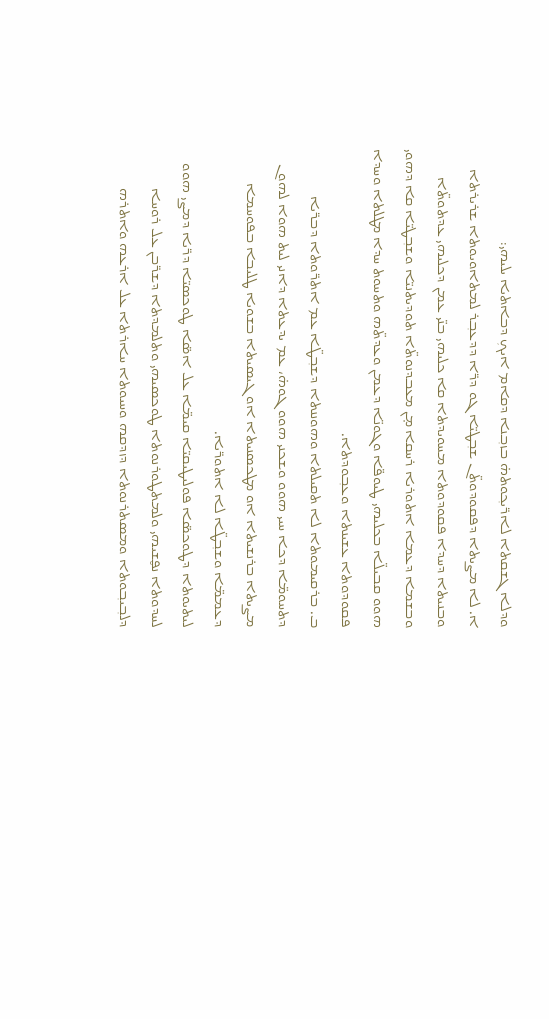ܘܕܠܐ ܓܫܩܬܐ ܠܐܪ̈ܝܟ݂ܘܬܗ̇ ܒܙܒ݂ܢܐ ܕܩܐܡ ܐܝܟܼ ܕܒܐܬܝܐ ܝܠܝܗܝ:
ܐ. ܠܐ ܡܨܝܬܐ ܕܦܩܘܕܘܬ̈ܢ ܫܒ݂ܛܝ̈ܐ ܓܘ ܕܪ̈ܐ ܕܕܥܒ݂ܪ ܠܡܬܐܘܝܘܬܐ ܫܪܝܪܬܐ ܘܒܢܝܬܐ ܕܚܕܐ ܦܩܘܕܘܬܐ ܡܚܘܝܕܬܐ ܩܐ ܟܠܝܗܝ ܒܢ̈ܝ ܥܡܢ ܕܟܠܝܗܝ ܥܕܬܘܬ̈ܐ ܘܒܫܡܐ ܕܥܡܐ ܐܬܘܪܝܐ ܪܚܩܐ ܡ̣ܢ ܡܥܒܕܢܘܬ̈ܐ ܬܘܕܝܬܢܝ̈ܐ ܘܫܒ݂ܛܝ̈ܐ ܩܐ ܕܗܘܝ ܗܘܘ ܩܒܝܠ̈ܐ ܒܟܠܝܗܝ ܛܝܘܦ̈ܐ ܘܓܘܢ̈ܐ ܕܥܡܢ ܘܥܕܬ̈ܗ ܘܬܚܘܬ ܚܕܐ ܡܛܠܬܐ ܘܚܕܐ ܦܩܘܕܘܬܐ ܥܫܝܢܬܐ ܘܥܒ݂ܘܕܬܐ.
ܒ. ܒܪܩܝܡܘܬܐ ܠܐ ܬܩܝܠܬܐ ܘܗܘܢܢܬܐ ܕܫܒ݂ܛ̈ܐ ܥܡ ܐܬܪ̈ܘܬܐ ܕܒܪ̈ܝܐ ܕܬܚܘܡ̈ܐ ܕܟܐ ܚܝܝ ܗܘܘ ܘܫܟܢܝ ܗܘܘ ܓܘܗ̇، ܥܡ ܝܕܥܬܐ ܕܐܢܝ ܠܝܬ ܗܘܐ ܠܗܘܢ ܡܨܝܬܐ ܒܪܢܫܝܬܐ ܐܘ ܡܛܟܣܢܝܬܐ ܐܘ ܓܝܣܝܬܐ ܒܫܘܝܐ ܛܠܝܒܐ ܒܦܘܚܡܐ ܕܥܡܡ̈ܐ ܘܫܒ݂ܛ̈ܐ ܠܐ ܐܬܘܪ̈ܝܐ.
ܠܝܬܝܘܬܐ ܕܛܘܟܣ̈ܐ ܦܘܠܝܛܝܩܝ̈ܐ ܩܝܡ̈ܐ ܥܠ ܐܣ̈ܐ ܛܘܟܣܝ̈ܐ ܕܪ̈ܝܐ ܕܡܨܝ ܗܘܘ ܠܚܕܘܬܐ ܢܦ̮ܫܝܗܝ ܘܠܡܬܛܘܪܢܘܬܐ ܛܘܟܣܝܗܝ ܘܬܠܡܕܬܐ ܕܫܪ̈ܒܢ ܥܠ ܪܘܚܐ ܕܠܒ݂ܝܒ݂ܘܬܐ ܘܡܣܬܪܢܘܬܐ ܕܙܕܩܗ ܘܚܝܘܬܐ ܚܐܪܬܐ ܥܠ ܐܪܥܗ ܘܐܬܪܗ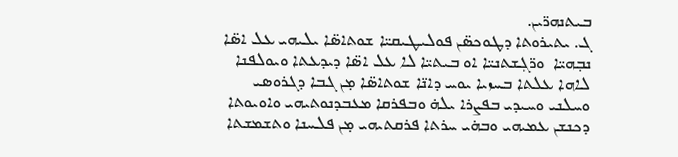ܒܝܬܢܗܪ̈ܝܢ.
ܓ. ܝܬܝܪܘܬܐ ܕܛܘܟܣ̈ܢ ܦܘܠܝܛܝܩܝ̈ܐ ܫܘܬܐܣ̈ܐ ܝܠܝܗܝ ܥܠ ܐܣ̈ܐ ܢܒ݂ܗܝ̈ܐ  ܘܪ̈ܓܼܫܬܢܝ̈ܐ ܐܘ ܒܝܬܝ̈ܐ ܠܐ ܥܠ ܐܣ̈ܐ ܕܝܕܥܬܐ ܘܝܘܠܦܢܐ ܠܐܗܐ ܥܠܬܐ ܒܚܙܝܐ ܝܘܚ ܕܐܢ̈ܐ ܫܘܬܐܣ̈ܐ ܡ̣ܢ ܓܒܐ ܕܓܪܘܣܝ ܘܚܠܢܝ ܘܚܝܕܝ ܒܦܨܪܐ ܝܠܗ̇ ܘܒܦܪܩܐ ܡܥܒܕܢܘܬܝܗܝ ܘܐܘܝܘܬܐ ܕܟܢܫܢ ܥܡܝܗܝ ܘܒܗ̇ܝ ܚܪܬܐ ܦܪܩܬܝܗܝ ܡ̣ܢ ܦܠܚܢܐ ܘܬܫܡܫܬܐ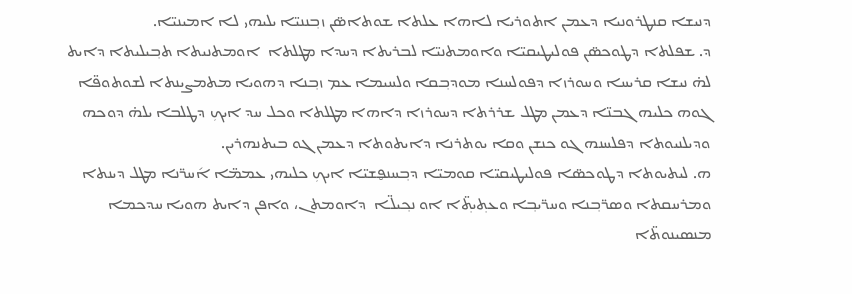ܕܢܝܫܐ ܩܢܛܪܘܢܝܐ ܕܥܡܢ ܐܬܘܪܝܐ ܠܐܗܐ ܥܠܬܐ ܫܘܬܐܣ̈ܢ ܙܒ݂ܢܢܝ̈ܐ ܝܠܝܗܝ ܠܐ ܐܡܝܢܝ̈ܐ.
ܕ. ܫܦܠܬܐ ܕܛܘܟܣ̈ܢ ܦܘܠܝܛܝܩܝ̈ܐ ܘܐܘܡܬܢܝ̈ܐ ܠܒܪܝܬܐ ܕܚܕܐ ܡܛܠܬܐ  ܐܘܡܬܢܝܬܐ ܬܒ݂ܝܠܝܬܐ ܕܐܝܬ ܠܗ̇ ܢܝܫܐ ܩܪܝܚܐ ܘܚܘܪܙܐ ܕܦܘܠܚܢܐ ܡܘܕܒ݂ܩܐ ܘܠܚܝܡܐ ܥܡ ܙܒ݂ܢܐ ܕܗܘܝܐ ܡܬܡܨܝܢܬܐ ܠܫܘܬܘܦ̈ܐ ܓܘܗ ܟܠܝܗ ܓܒܢ̈ܐ ܕܥܡܢ ܡܛܠ ܫܪܪܬܐ ܕܚܘܪܙܐ ܕܐܗܐ ܡܛܠܬܐ ܘܟܠ ܚܕ ܐܝܟܼ ܕܛܠܒܐ ܝܠܗ̇ ܕܘܟܗ ܘܕܝܠܢܝܘܬܐ ܕܦܠܚܢܗ ܓܘ ܟܢܫܢ ܘܩܐ ܝܘܬܪܢܐ ܕܐܝܬܘܬܐ ܕܥܡܢ ܓܘ ܒܝܬܢܗܪܝܢ.
ܗ. ܠܝܬܝܘܬܐ ܕܛܘܟܣ̈ܐ ܦܘܠܝܛܝܩܝ̈ܐ ܩܘܡܝ̈ܐ ܕܒ݂ܚܢܦ̮ܫܝ̈ܐ ܐܝܟܼ ܟܠܝܗܝ ܥܡܡ̈ܐ ܐ݇ܚܪ̈ܢܐ ܡܛܠ ܕܝܢܬܐ ܘܡܪܚܩܬܐ ܘܣܪ̈ܒ݂ܢܐ ܘܚܪ̈ܝܒ݂ܐ ܘܥܬ݂ܝܬ݂̈ܐ ܐܘ ܢܟ݂ܝܠ̈ܐ  ܕܐܘܡܬܢ، ܘܐܦܢ ܕܐܝܬ ܗܘܝܐ ܚܕܟܡܐ ܡܢܣܝܢܘܬ̈ܐ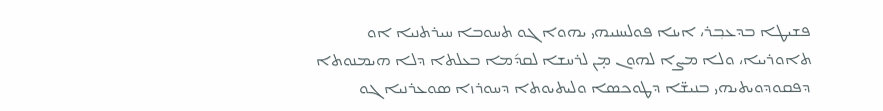ܦܫܝܛܐ ܒܕܥܒ݂ܪ، ܐܝܢܐ ܦܘܠܚܢܝܗܝ ܝܗܘܐ ܓܘ ܬܚܘܒܐ ܚܝܪܬܢܝܐ ܐܘ ܬܐܘܪܝܝܐ، ܘܠܐ ܡܨܐ ܠܗܘܢ ܡ̣ܢ ܠܪܚܫܐ ܠܩܕ݇ܡܐ ܒܥܠܬܐ ܕܠܐ ܗܝܡܢܘܬܐ ܕܦܩܘܕܘܝܬܝܗܝ ܒܢܝܫ̈ܐ ܕܛܘܟܣܐ ܘܠܝܬܝܘܬܐ ܕܚܘܪܙܐ ܣܘܥܪܢܝܐ ܓܘ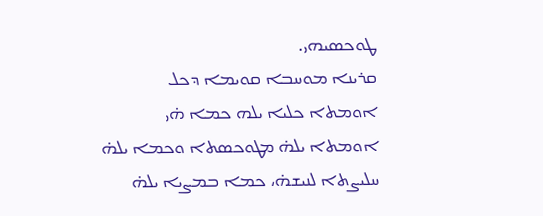ܛܘܟܣܝܗܝ.
ܩܪܝܢܐ ܡܘܚܒܐ ܩܘܝܡܐ ܕܟܠ ܐܘܡܬܐ ܟܠܝܐ ܝܠܗ ܟܡܐ ܗ̇ܝ ܐܘܡܬܐ ܝܠܗ̇ ܡܛܘܟܣܬܐ ܘܟܡܐ ܝܠܗ̇ ܚܠܝܨܬܐ ܠܢܝܫܗ̇، ܟܡܐ ܒܡܨܝܐ ܝܠܗ̇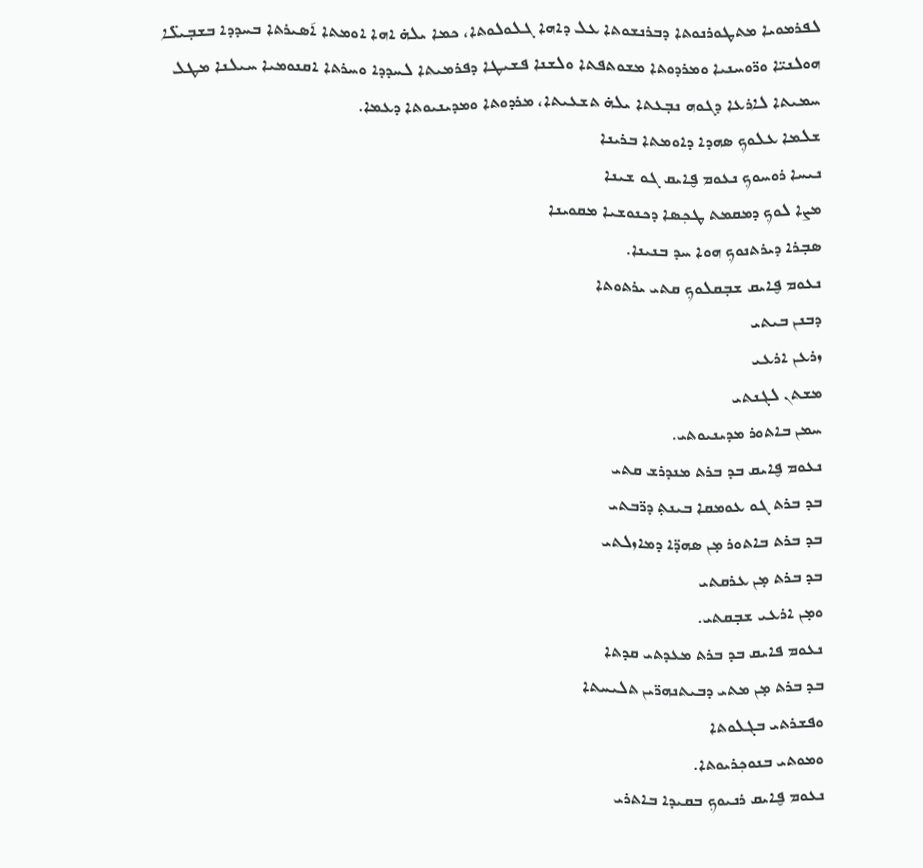ܠܦܪܡܘܝܐ ܡܬܛܘܪܢܘܬܐ ܕܒܪܢܫܘܬܐ ܥܠ ܕܐܗܐ ܓܠܘܠܘܬܐ، ܟܡܐ ܝܠܗ̇ ܐܗܐ ܐܘܡܬܐ ܐ݇ܣܝܪܬܐ ܒܚܕܕܐ ܒܫܒ݂ܝܠ̈ܐ ܗܘܠܢܝ̈ܐ ܘܪ̈ܘܚܢܝܐ ܘܡܪܕܘܬܐ ܡܫܘܬܦܬܐ ܘܠܫܢܐ ܦܫܝܛܐ ܕܦܪܡܝܬܐ ܠܚܕܕܐ ܘܚܪܬܐ ܐܩܢܘܡܝܐ ܚܝܠܢܐ ܡܛܠ ܚܡܝܬܐ ܠܐܪܥܐ ܕܓܘܗ ܢܒ݂ܥܬܐ ܝܠܗ̇ ܬܫܥܝܬܐ، ܡܪܕܘܬܐ ܘܡܕܝܢܝܘܬܐ ܕܥܡܐ.
ܫܠܡܐ ܥܠܘܟܼ ܣܗܕܐ ܕܐܘܡܬܐ ܒܪܝܢܐ
ܢܝܚܐ ܪܘܚܘܟܼ ܢܥܘܡ ܦ̮ܐܝܩ ܓܘ ܫܝܢܐ
ܡܨܐ ܠܘܟܼ ܕܡܩܡܬ ܛܟܼܣܐ ܕܟܢܘܫܝܐ ܡܩܘܝܢܐ
ܣܒ݂ܪܐ ܕܝܪܬܢܘܟܼ ܗܘܐ ܚܕ ܒܢܝܢܐ.
ܢܥܘܡ ܦ̮ܐܝܩ ܫܒ݂ܩܠܘܟܼ ܩܬܝ ܝܪܬܘܬܐ
ܕܒܢܢ ܒܝܬܝ
ܙܪܥܢ ܐܪܥܝ
ܡܫܬܢ ܠܓܢܬܝ
ܚܡܢ ܒܐܬܘܪ ܡܕܝܢܝܘܬܝ.
ܢܥܘܡ ܦ̮ܐܝܩ ܒܕ ܒܪܬ ܡܢܕܪܫ ܩܬܝ
ܒܕ ܒܪܬ ܓܘ ܥܘܡܩܐ ܒܝܢܬ݂ ܕܪ̈ܒܬܝ
ܒܕ ܒܪܬ ܒܐܬܘܪ ܡ̣ܢ ܣܗܕ̈ܐ ܕܡܐܙܠܬܝ
ܒܕ ܒܪܬ ܡ̣ܢ ܥܪܩܬܝ
ܘܡ̣ܢ ܐܪܥܝ ܫܒ݂ܩܬܝ.
ܢܥܘܡ ܦܐܝܩ ܒܕ ܒܪܬ ܡܥܕܬܝ ܩܕܬܐ
ܒܕ ܒܪܬ ܡ̣ܢ ܡܬܝ ܕܒܝܬܢܗܪ̈ܝܢ ܬܠܝܚܬܐ
ܘܦܫܪܬܝ ܒܓܠܘܬܐ
ܘܡܘܬܝ ܒܢܘܟ݂ܪܝܘܬܐ.
ܢܥܘܡ ܦ̮ܐܝܩ ܪܢܝܘܟܼ ܒܩܝܕܐ ܒܐܬܪܝ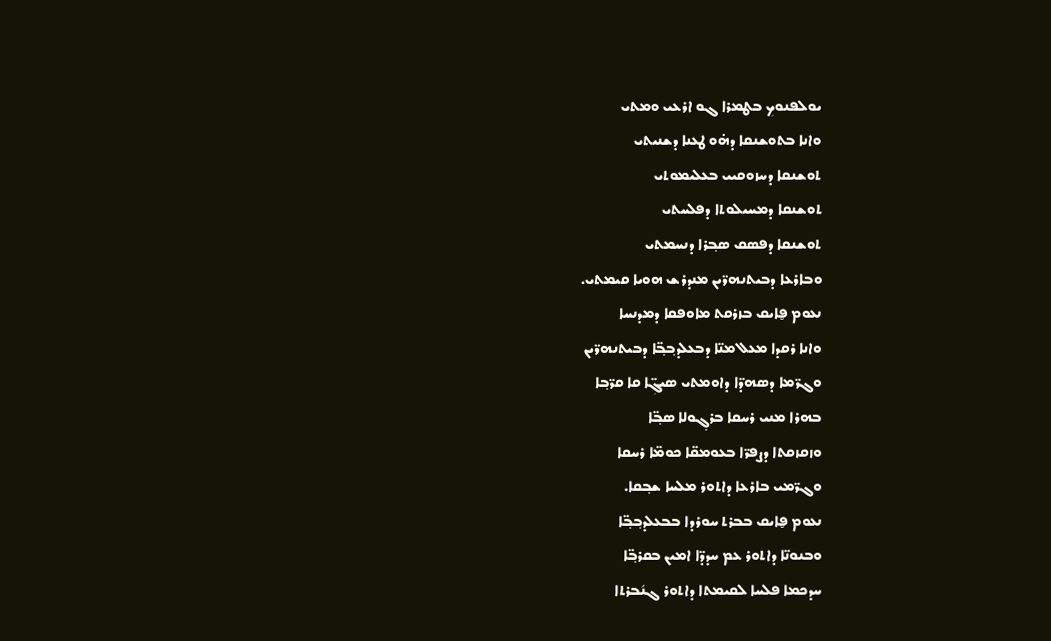ܝܘܠܦܢܘܟܼ ܒܛܡܪܐ ܓܘ ܐܪܥܝ ܘܡܬܝ
ܘܐܢܐ ܒܬܘܫܢܩܐ ܕܗ̇ܘ ܛܥܢܐ ܕܫܢܝܬܝ
ܬܘܫܢܩܐ ܕܚܙܘܩܝܝ ܒܥܠܝܡܘܬܝ
ܬܘܫܢܩܐ ܕܡܚܝܠܘܬܐ ܕܦܠܚܬܝ
ܬܘܫܢܩܐ ܕܦܣܩ ܣܒ݂ܪܐ ܕܢܚܡܬܝ
ܘܒܐܪܥܐ ܕܒܝܬܢܗܪ̈ܝܢ ܡܢܕܪܫ ܗܘܝܐ ܩܝܡܬܝ.
ܢܥܘܡ ܦ̮ܐܝܩ ܒܙܪܩܬ ܡܐܘܦܩܐ ܕܡܕܢܚܐ
ܘܐܢܐ ܪܩܕܐ ܡܥܠ ܡܢ̈ܐ ܕܒܥܠܕܒ݂ܒ݂̈ܐ ܕܒܝܬܢܗܪ̈ܝܢ
ܘܓܪ̈ܡܐ ܕܣܗܕ̈ܐ ܕܐܘܡܬܝ ܣܝܓܼ̈ܐ ܩܐ ܩܪ̈ܒ݂ܐ
ܒܗܪܐ ܡܢܝ ܪܚܩܐ ܒܪܓ݂ܘܠܐ ܣܒ݂̈ܐ
ܘܙܩܙܩܬܐ ܕܨܦܪ̈ܐ ܒܥܘܡܩ̈ܐ ܟܘܡ̈ܐ ܪܚܩܐ
ܘܓܪ̈ܡܝ ܒܐܪܥܐ ܕܐܬܘܪ ܡܠܚܐ ܫܒ݂ܩܐ.
ܢܥܘܡ ܦ̮ܐܝܩ ܒܒܪܬ ܚܘܪܕܐ ܒܒܥܠܕܒ݂ܒ݂̈ܐ
ܘܒܢܘܢ̈ܐ ܕܐܬܘܪ ܥܡ ܚܕܕ̈ܐ ܐܡܝܢ ܒܩܪܒ݂̈ܐ
ܚܕܟܡܐ ܦܠܚܐ ܠܩܝܡܬܐ ܕܐܬܘܪ ܓܢ݇ܒܪܬܐ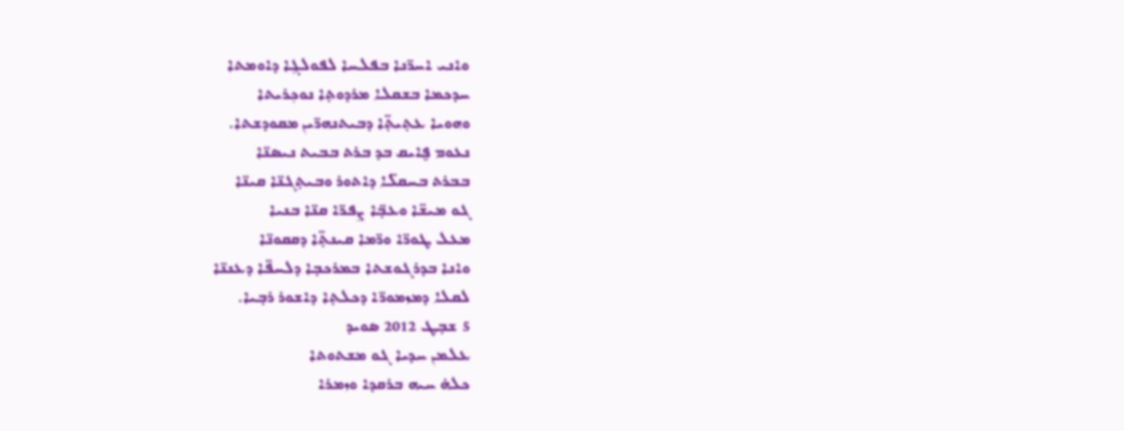ܘܐܢܝ ܐܚܪ̈ܢܐ ܒܦܠܚܐ ܠܦܘܠܓܼܐ ܕܐܘܡܬܐ
ܚܕܟܡܐ ܒܫܩܠܐ ܡܪܕܘܬ݂ܐ ܢܘܟ݂ܪܝܬܐ
ܘܗܘܝܐ ܥܬ݂ܝܬ݂̈ܐ ܕܒܝܬܢܗܪ̈ܝܢ ܡܩܘܕܫܬܐ.
ܢܥܘܡ ܦ̮ܐܝܩ ܒܕ ܒܪܬ ܒܒܝܬ ܢܝܣܢ̈ܐ
ܒܒܪܬ ܒܚܩܠ̈ܐ ܕܐܬܘܪ ܘܒܝܬ݂ܓܢ̈ܐ ܩܝܢ̈ܐ
ܓܘ ܡܝܫ̈ܐ ܘܥܒ݂̈ܐ ܨܦܪ̈ܐ ܩܢ̈ܐ ܒܢܝܐ
ܡܥܠ ܛܘܪ̈ܐ ܘܪ̈ܡܐ ܩܝܢܬ݂̈ܐ ܕܩܩܘܢ̈ܐ
ܘܐܢܐ ܒܕܪܓܘܫܬܐ ܒܡܪܟܒ݂ܐ ܕܠܚܦ̈ܐ ܕܥܢܢ̈ܐ
ܠܩܠܐ ܕܡܙܡܘܪ̈ܐ ܕܟܠܬ݂ܐ ܕܐܫܘܪ ܪܒ݂ܝܐ.
5 ܫܒ݂ܛ 2012 ܣܘܝܕ
ܥܠܡܢ ܚܕܝܐ ܓܘ ܡܫܬܘܬܐ
ܟܠܗ̇ ܚܝܗ ܒܪܩܕܐ ܘܙܡܪܐ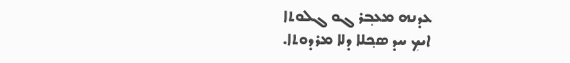ܥܕܢܗ ܡܥܒ݂ܪ ܓܘ ܓܠܘܬܐ
ܐܝܟܼ ܚܕ ܣܟ݂ܠܐ ܕܠܐ ܡܪܕܘܬܐ.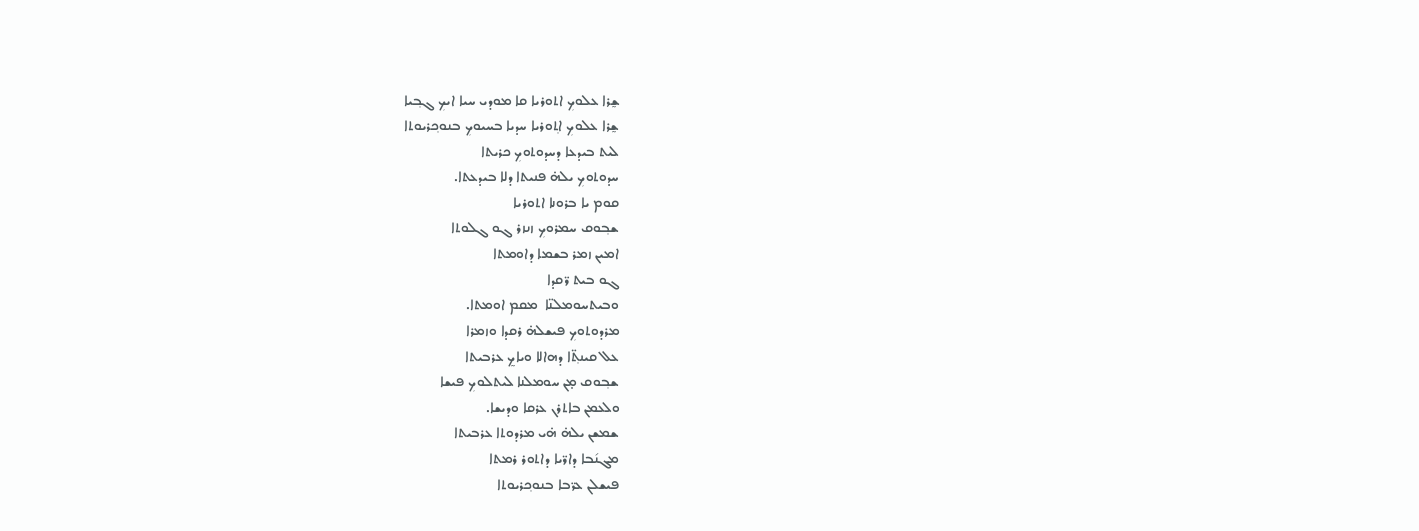ܫ̰ܪܐ ܥܠܘܟܼ ܐܬܘܪܝܐ ܩܐ ܡܘܕܝ ܚܝܐ ܐܝܟܼ ܓܒ݂ܝܐ
ܫ̰ܪܐ ܥܠܘܟܼ ܐܬ݂ܘܪܝܐ ܚܕܝܐ ܒܚܝܘܟܼ ܒܢܘܟ݂ܪܝܘܬܐ
ܠܝܬ ܒܝܕܥܐ ܕܚܕܘܬܘܟܼ ܟܪܝܬܐ
ܚܕܘܬܘܟܼ ܝܠܗ̇ ܦܢܝܬܐ ܕܠܐ ܒܝܕܥܬܐ.
ܩܘܡ ܝܐ ܒܪܘܢܐ ܐܬܘܪܝܐ
ܫܒ݂ܘܩ ܚܡܪܘܟܼ ܙܢܙܪ ܓܘ ܓܠܘܬܐ
ܐܡܝܢ ܙܡܪ ܒܫܡܐ ܕܐܘܡܬܐ
ܓܘ ܒܝܬ ܪ̈ܩܕܐ
ܘܒܝܬܚܘܡܠܢ̈ܐ  ܡܩܡ ܐܘܡܬܐ.
ܡܪܕܘܬܘܟܼ ܦܝܫܠܗ̇ ܪܩܕܐ ܘܙܡܪܐ
ܥܠ ܩܝܢܬ݂̈ܐ ܕܗܐܠܐ ܘܝܐܟ̰ ܥܪܒܝܬܐ
ܫܒ݂ܘܩ ܡ̣ܢ ܚܘܡܠܢܐ ܠܝܬܠܘܟܼ ܦܝܫܐ
ܘܠܥܡܢ ܒܐܬܪܢ ܥܪܩܐ ܘܕܝܫܐ.
ܫܡܫܢ ܝܠܗ̇ ܗ̇ܝ ܡܪܕܘܬܐ ܥܪܒܝܬܐ
ܡܓܢ݇ܒܐ ܕܐܪ̈ܝܐ ܕܐܬܘܪ ܪܡܬܐ
ܦܝܫܠܢ ܥܪ̈ܒܐ ܒܢܘܟ݂ܪܝܘܬܐ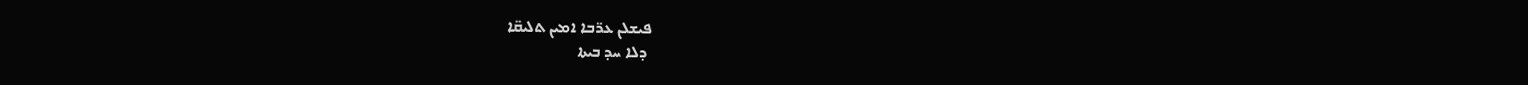ܦܝܫܠܢ ܥܪ̈ܒܐ ܐܡܝܢ ܬܠܝܩ̈ܐ
 ܕܠܐ ܚܕ ܒܝܬܐ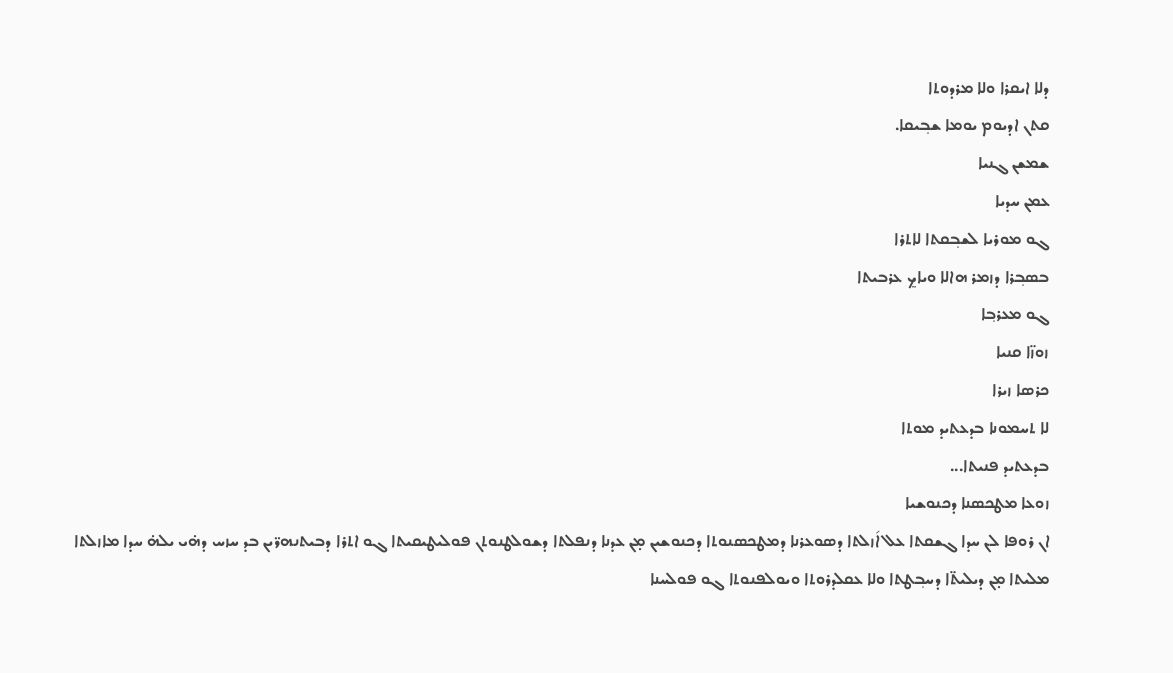ܕܠܐ ܐܝܩܪܐ ܘܠܐ ܡܪܕܘܬܐ
ܩܬܢ ܐܕܝܘܡ ܝܘܡܐ ܫܒ݂ܝܩܐ.
ܫܡܫܢ ܓܢܝܐ
ܥܡܢ ܚܕܝܐ
ܓܘ ܡܘܪܝܐ ܠܫܒ݂ܩܬܐ ܠܐܬܪܐ
ܒܣܒ݂ܪܐ ܕܙܡܪ ܗܐܠܐ ܘܝܐܟ̰ ܥܪܒܝܬܐ
ܓܘ ܡܥܪܒ݂ܐ
ܙܘܙ̈ܐ ܩܢܝܐ
ܟܪܣܐ ܙܝܪܐ
ܠܐ ܬܚܡܘܢܐ ܒܕܥܬܝܕ ܡܘܬܐ
ܒܕܥܬܝܕ ܦܢܝܬܐ...
ܙܘܥܐ ܡܛܟܣܢܐ ܕܟܢܘܫܝܐ
ܐܢ ܪܘܦܐ ܠܢ ܚܕܐ ܓܫܩܬܐ ܥܠ ܐ݇ܙܠܬܐ ܕܣܘܥܪܢܐ ܕܡܛܟܣܢܘܬܐ ܕܟܢܘܫܝܢ ܡ̣ܢ ܥܕܢܐ ܕܢܦܠܬܐ ܕܫܘܠܛܢܘܬܢ ܦܘܠܝܛܝܩܝܬܐ ܓܘ ܐܬܪܐ ܕܒܝܬܢܗܪ̈ܝܢ ܒܕ ܚܙܚ ܕܗ̇ܝ ܝܠܗ̇ ܚܕܐ ܡܐܙܠܬܐ ܡܠܝܬܐ ܡ̣ܢ ܕܝܠܝܬ̈ܐ ܕܚܒ݂ܛܬܐ ܘܠܐ ܥܩܠܕܪܘܬܐ ܘܝܘܠܦܢܘܬܐ ܓܘ ܦܘܠܚܢܐ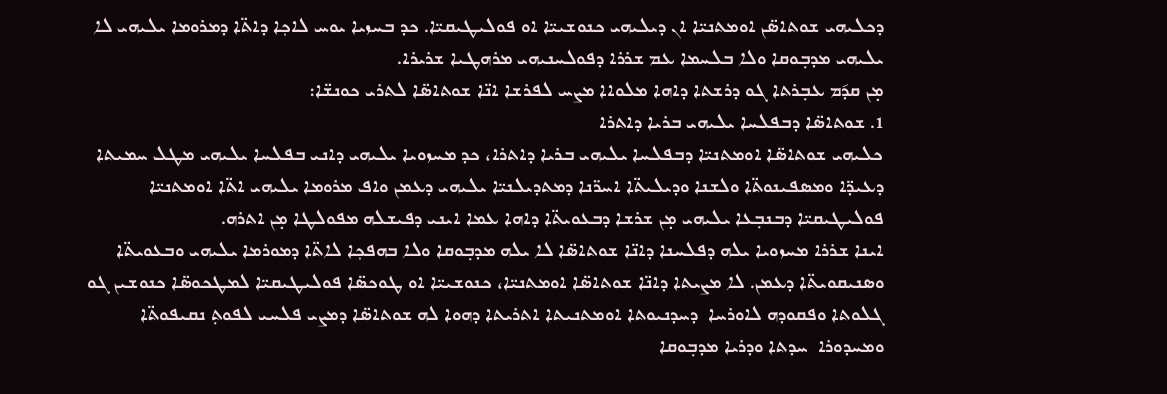ܕܟܠܝܗܝ ܫܘܬܐܣ̈ܢ ܐܘܡܬܢܝ̈ܐ ܐܢ ܕܝܠܝܗܝ ܟܢܘܫܝܝ̈ܐ ܐܘ ܦܘܠܝܛܝܩܝ̈ܐ. ܟܕ ܒܚܙܝܐ ܝܘܚ ܠܐܟ݂ܐ ܕܐܬ̈ܐ ܕܡܪܘܡܐ ܝܠܝܗܝ ܠܐ ܝܠܝܗܝ ܡܕܒ݂ܘܩܐ ܘܠܐ ܒܠܚܡܐ ܥܡ ܫܪܪܐ ܕܦܘܠܚܢܝܗܝ ܡܪܗܛܝܐ ܫܪܝܪܐ.
ܡ̣ܢ ܩܕ݇ܡ ܥܒ݂ܪܬܐ ܓܘ ܕܪܫܬܐ ܕܐܗܐ ܡܠܘܐܐ ܡܨܚ ܠܦܪܫܐ ܐܢ̈ܐ ܫܘܬܐܣ̈ܐ ܠܬܪܝ ܟܘܢܫ̈ܐ:
1. ܫܘܬܐܣ̈ܐ ܕܒܦܠܚܐ ܝܠܝܗܝ ܒܪܝܐ ܕܐܬܪܐ
ܟܠܝܗܝ ܫܘܬܐܣ̈ܐ ܐܘܡܬܢܝ̈ܐ ܕܒܦܠܚܐ ܝܠܝܗܝ ܒܪܝܐ ܕܐܬܪܐ، ܟܕ ܡܚܙܘܝܐ ܝܠܝܗܝ ܕܐܢܝ ܒܦܠܚܐ ܝܠܝܗܝ ܡܛܠ ܚܡܝܬܐ ܕܥܝܕ̈ܐ ܘܡܣܦܝܢܘܬ̈ܐ ܘܠܫܢܐ ܘܕܝܠܝܬ̈ܐ ܐܚܪ̈ܢܐ ܕܡܬܕܝܠܢܝ̈ܐ ܝܠܝܗܝ ܕܥܡܢ ܘܐܦ ܡܪܘܡܐ ܝܠܝܗܝ ܐܬ̈ܐ ܐܘܡܬܢܝ̈ܐ ܦܘܠܝܛܝܩܝ̈ܐ ܕܒܢܒ݂ܥܐ ܝܠܝܗܝ ܡ̣ܢ ܫܪܫܐ ܕܒܥܘܝܬ̈ܐ ܕܐܗܐ ܥܡܐ ܐܝܢܝ ܕܦܝܫܠܗ ܡܦܘܠܛܐ ܡ̣ܢ ܐܬܪܗ.
ܐܝܢܐ ܫܪܪܐ ܡܚܙܘܝܐ ܝܠܗ ܕܦܠܚܢܐ ܕܐܢ̈ܐ ܫܘܬܐܣ̈ܐ ܠܐ ܝܠܗ ܡܕܒ݂ܘܩܐ ܘܠܐ ܒܗܦܟ݂ܐ ܠܐܬ̈ܐ ܕܡܘܪܡܐ ܝܠܝܗܝ ܘܒܥܘܝܬ̈ܐ ܘܣܢܝܩܘܝܬ̈ܐ ܕܥܡܢ. ܠܐ ܡܨܝܬܐ ܕܐܢ̈ܐ ܫܘܬܐܣ̈ܐ ܐܘܡܬܢܝ̈ܐ، ܟܢܘܫܝܝ̈ܐ ܐܘ ܛܘܟܣ̈ܐ ܦܘܠܝܛܝܩܝ̈ܐ ܠܡܛܟܘܣ̈ܐ ܟܢܘܫܝܢ ܓܘ ܓܠܘܬܐ ܘܦܩܘܕܗ ܠܐܘܪܚܐ  ܕܚܕܢܝܘܬܐ ܐܘܡܬܢܝܬܐ ܐܬܪܝܬܐ ܕܗܘܐ ܠܗ ܫܘܬܐܣ̈ܐ ܕܡܨܝ ܦܠܚܝ ܠܦܘܬ݂ ܢܩܝܦܘܬ̈ܐ ܘܡܚܕܘܪܐ  ܚܕܬܐ ܘܕܪܝܐ ܡܕܒ݂ܘܩܐ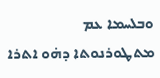ܘܒܠܚܡܐ ܥܡ ܡܬܛܘܪܢܘܬܐ ܕܗ̇ܘ ܐܬܪܐ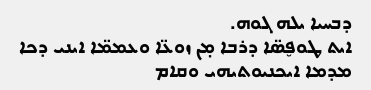ܕܒܚܝܐ ܝܠܗ ܓܘܗ.
ܐܝܬ ܛܘܦ̮ܣ̈ܐ ܕܪܒܐ ܡ̣ܢ ܙܘܥ̈ܐ ܘܥܡܡ̈ܐ ܐܝܢܝ ܕܟܐ ܡܕܡܐ ܐܝܟܢܝܘܬܝܗܝ ܘܩܐܡ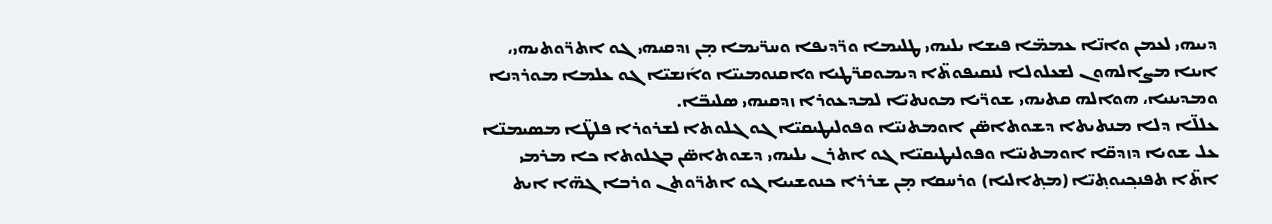ܕܝܝܗܝ ܠܥܡܢ ܘܐܢ̈ܐ ܥܡܡ̈ܐ ܦܝܫܐ ܝܠܝܗܝ ܛܠܝܡܐ ܘܪ̈ܕܝܦܐ ܘܚܪ̈ܝܡܐ ܡ̣ܢ ܙܕܩܝܗܝ ܓܘ ܐܬܪ̈ܘܬܝܗܝ، ܐܝܢܐ ܡܨܐܠܗܘܢ ܠܫܥܠܘܠܐ ܠܢܩܝܦܘܬ̈ܐ ܕܝܡܘܩܪ̈ܛܝܐ ܘܐܩܢܘܡܝܝ̈ܐ ܘܐ݇ܢܫܝ̈ܐ ܓܘ ܥܠܡܐ ܡܘܪܕܢܐ ܘܡܕܝܢܝܐ، ܗܘܐܠܗ ܩܬܝܗܝ ܫܘܪ̈ܝܐ ܡܘܢܬܝ̈ܐ ܠܡܕܥܘܪܐ ܙܕܩܝܗܝ ܣܠܝܒ̈ܐ.
ܥܠܠ̈ܐ ܕܠܐ ܡܢܬܝܬܐ ܕܫܘܬܐܣ̈ܢ ܐܘܡܬܢܝ̈ܐ ܘܦܘܠܝܛܝܩܝ̈ܐ ܓܘ ܓܠܘܬܐ ܠܫܪܘܪܐ ܦܠܛ̈ܐ ܡܣܝܡܢ̈ܐ ܥܠ ܫܘܝܐ ܕܙܕܩ̈ܐ ܐܘܡܬܢܝ̈ܐ ܘܦܘܠܝܛܝܩܝ̈ܐ ܓܘ ܐܬܪܢ ܝܠܝܗܝ ܕܫܘܬܐܣ̈ܢ ܒܓܠܘܬܐ ܟܐ ܡܪܡܝ ܐܬ̈ܐ ܬܦܢܟ݂ܝܘܬ݂ܝ̈ܐ (ܡܬ݂ܐܠܝܐ) ܘܪܚܩܐ ܡ̣ܢ ܫܪܪܐ ܟܢܘܫܝܝܐ ܓܘ ܐܬܪ̈ܘܬܢ ܘܪܒܐ ܓܗ̈ܐ ܐܝܬ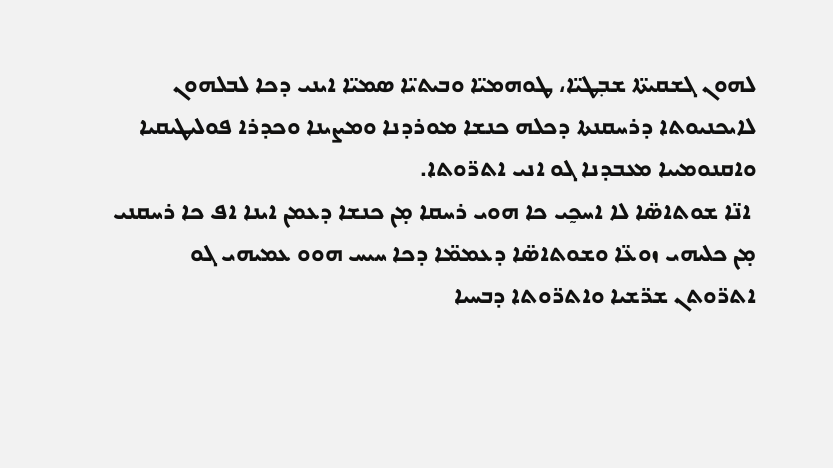ܠܗܘܢ ܓܫܩܝܬ̈ܐ ܫܒ݂ܛܝ̈ܐ، ܛܘܗܡܝ̈ܐ ܘܒܝܬܝ̈ܐ ܣܡܝ̈ܐ ܐܝܢܝ ܕܟܐ ܠܒܠܗܘܢ ܠܐܝܟܢܝܘܬܐ ܕܪܚܩܢܬܐ ܕܟܠܗ ܟܢܫܐ ܡܘܪܕܢܐ ܘܡܨܝܢܐ ܘܟܕܪܐ ܦܘܠܝܛܝܩܝܐ ܘܐܩܢܘܡܝܝܐ ܡܥܒܕܢܐ ܓܘ ܐܢܝ ܐܬܪ̈ܘܬܐ.
 ܐܢ̈ܐ ܫܘܬܐܣ̈ܐ ܠܐ ܐܚܟ̰ܝ ܟܐ ܗܘܝ ܪܚܩܐ ܡ̣ܢ ܟܢܫܐ ܕܥܡܢ ܐܝܢܐ ܐܦ ܟܐ ܪܚܩܢܝ ܡ̣ܢ ܟܠܝܗܝ ܙܘܥ̈ܐ ܘܫܘܬܐܣ̈ܐ ܕܥܡܡ̈ܐ ܕܟܐ ܚܝܚ ܗܘܘ ܥܡܝܗܝ ܓܘ ܐܬܪ̈ܘܬܢ ܫܪ̈ܫܝܐ ܘܐܬܪ̈ܘܬܐ ܕܒܚܝܐ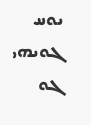ܝܘܚ ܓܘܝܗܝ ܓܘ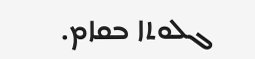ܓܠܘܬܐ ܒܩܐܡ.